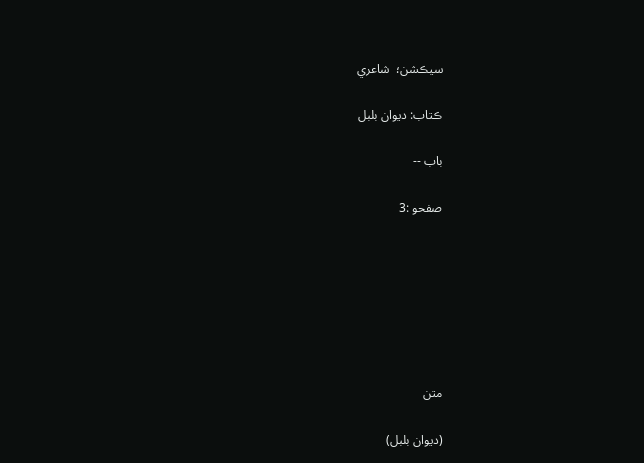سيڪشن؛  شاعري

ڪتاب: ديوان بلبل

باب --

صفحو :3







متن

(ديوان بلبل)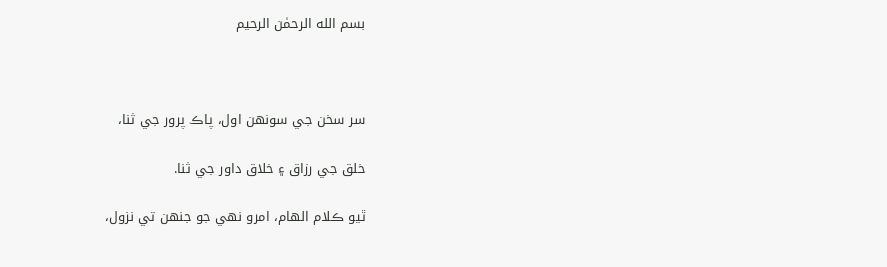بسم الله الرحمٰن الرحيم



سر سخن جي سونهن اول، پاڪ پرور جي ثنا،

خلق جي رزاق ۽ خلاق داور جي ثنا.

ٿيو ڪلام الهام، امرو نهي جو جنهن تي نزول،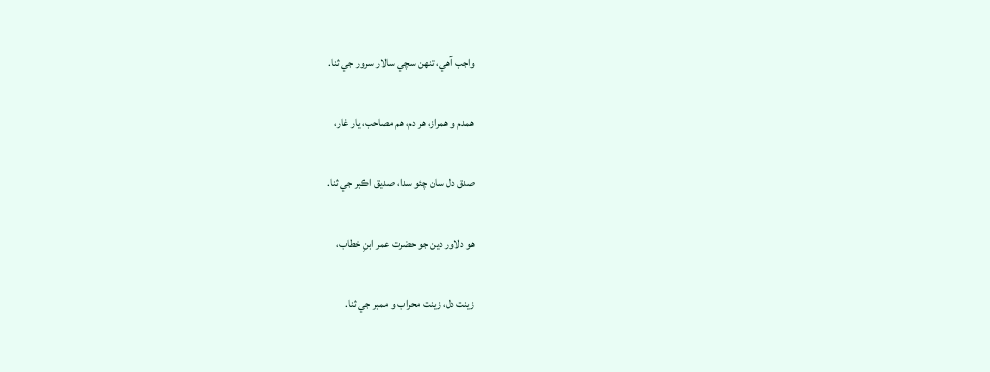واجب آهي، تنهن سچي سالار سرور جي ثنا.

همدم و همراز، هر دم، هم مصاحب، يار غار،

صدق دل سان چئو سدا، صديق اڪبر جي ثنا.

هو دلاور دين جو حضرت عمر ابنِ خطاب،

زينت دل، زينت محراب و ممبر جي ثنا.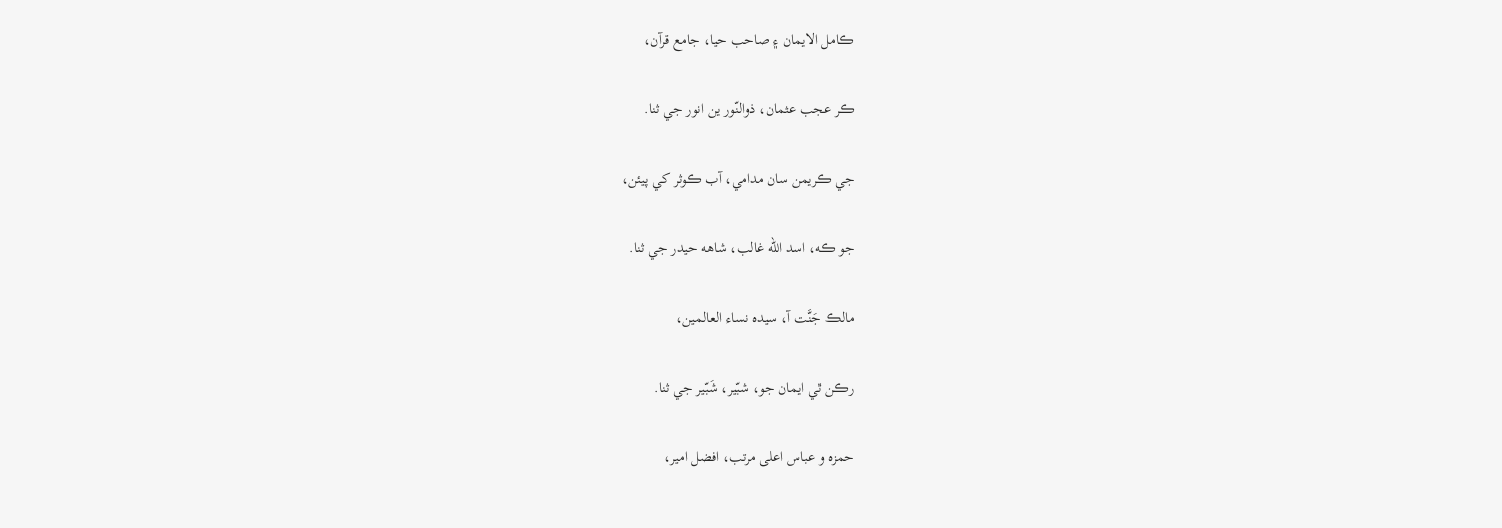ڪامل الايمان ۽ صاحب حيا، جامع قرآن،

ڪر عجب عثمان، ذوالنّور ين انور جي ثنا.

جي ڪريمن سان مدامي، آب ڪوثر کي پيئن،

جو ڪه، اسد الله غالب، شاهه حيدر جي ثنا.

مالڪ جَنَّت آ، سيده نساء العالمين،

رڪن ٿي ايمان جو، شبّير، شَبّير جي ثنا.

حمزه و عباس اعلى مرتب، افضل امير،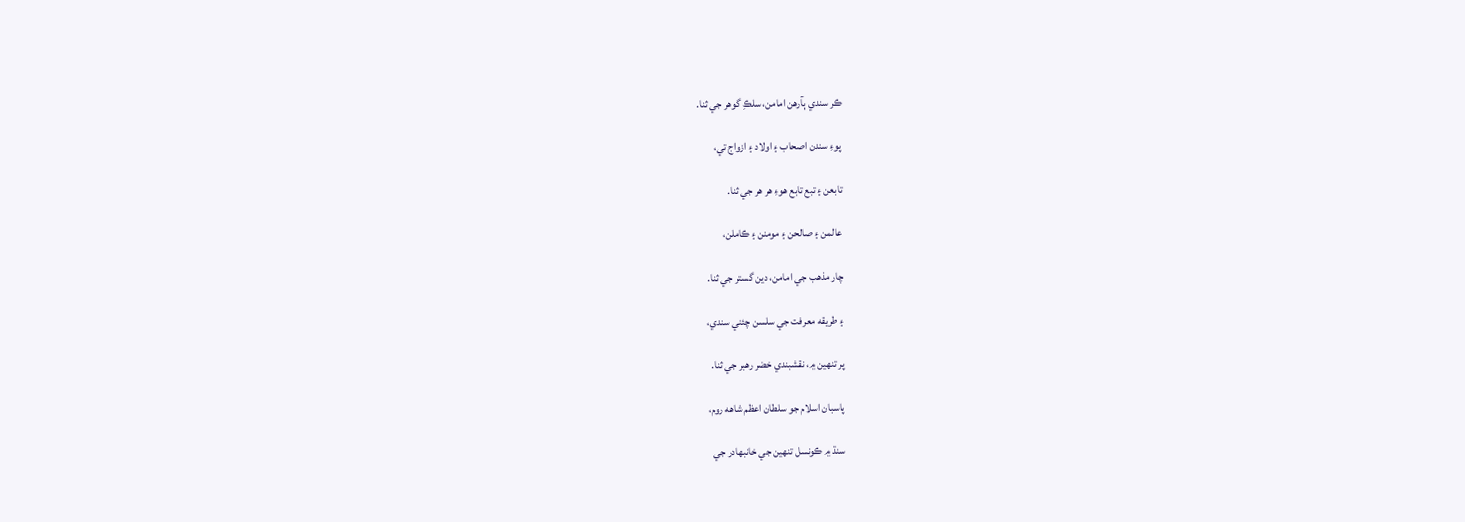ڪر سندي ٻآرهن امامن، سلڪِ گوهر جي ثنا.

پوءِ سندن اصحاب ۽ اولاد ۽ ازواج تي،

تابعن ۽ تبع تابع هوءِ هر هر جي ثنا.

عالمن ۽ صالحن ۽ مومنن ۽ ڪاملن،

چار مذهب جي امامن، دين گستر جي ثنا.

۽ طريقه معرفت جي سلسن چئني سندي،

پر تنهين ۾، نقشبندي خضر رهبر جي ثنا.

پاسبان اسلام جو سلطان اعظم شاهه روم،

سنڌ ۾ ڪونسل تنهين جي خانبهادر جي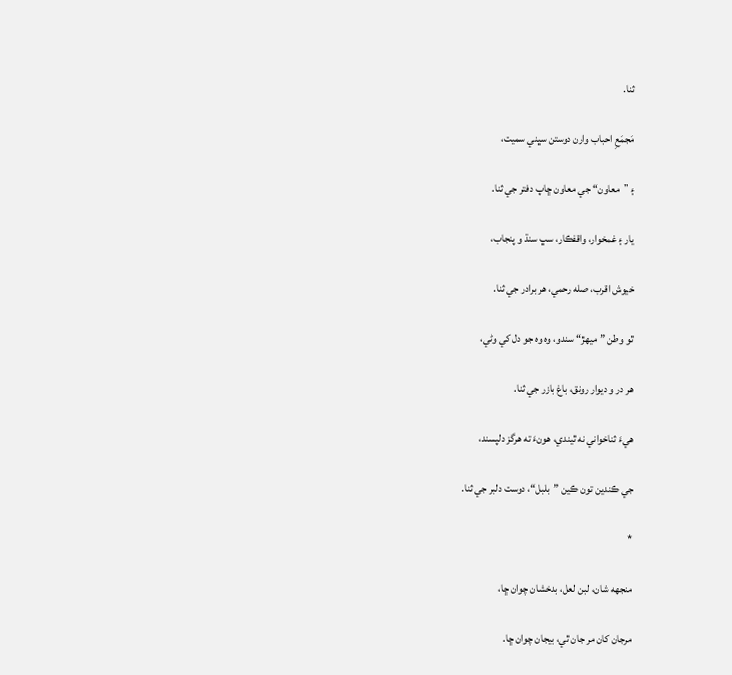ثنا.

مَجمَعِ احباب وارن دوستن سڀني سميت،

۽ ”معاون“ جي معاون ڇاپ دفتر جي ثنا.

يار ۽ غمخوار، واقفڪار، سڀ سنڌ و پنجاب،

خيوش اقرب، صله رحمي، هر برادر جي ثنا.

ٿو وطن ”ميهڙ“ سندو، وه وه جو دل کي وڻي،

هر در و ديوار رونق، باغ بازر جي ثنا.

هيءَ ثناخواني نه ٿيندي، هونءَ ته هرگز دلپسند،

جي ڪندين تون ڪين ”بلبل“، دوست دلبر جي ثنا.

*

منجهه شان، لبن لعل، بدخشان چوان ڇا،

مرجان کان مر جان ٿي، بيجان چوان ڇا.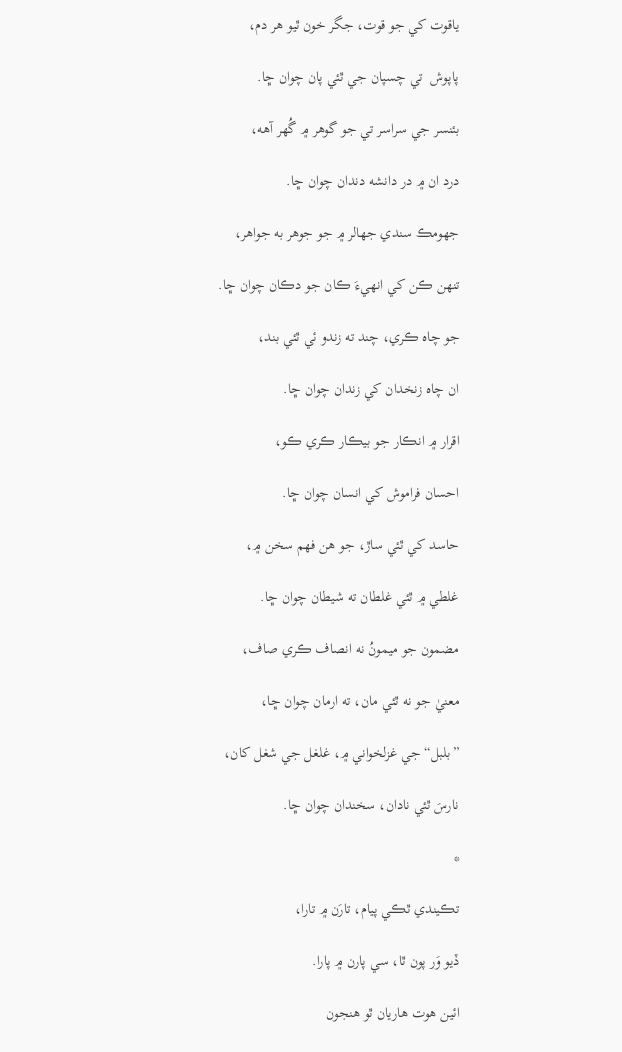ياقوت کي جو قوت، جگر خون ٿيو هر دم،

پاپوش  تي چسپان جي ٿئي پان چوان ڇا.

بئنسر جي سراسر تي جو گوهر ۾ گُهر آهه،

درد ان ۾ در دانشه دندان چوان ڇا.

جهومڪ سندي جهالر ۾ جو جوهر به جواهر،

تنهن ڪن کي انهيءَ ڪان جو دڪان چوان ڇا.

جو چاه ڪري، چند ته زندو ئي ٿئي بند،

ان چاه زنخدان کي زندان چوان ڇا.

اقرار ۾ انڪار جو بيڪار ڪري ڪو،

احسان فراموش کي انسان چوان ڇا.

حاسد کي ٿئي ساڙ، جو هن فهم سخن ۾،

غلطي ۾ ٿئي غلطان ته شيطان چوان ڇا.

مضمون جو ميمونُ نه انصاف ڪري صاف،

معنيٰ جو نه ٿئي مان، ته ارمان چوان ڇا،

”بلبل“ جي غزلخواني ۾، غلغل جي شغل کان،

نارسَ ٿئي نادان، سخندان چوان ڇا.

*

تڪيندي ٿڪي پيام، تارَن ۾ تارا،

ڏيو وَر پون ٿا، سي پارن ۾ پارا.

ائين هوت هاريان ٿو هنجون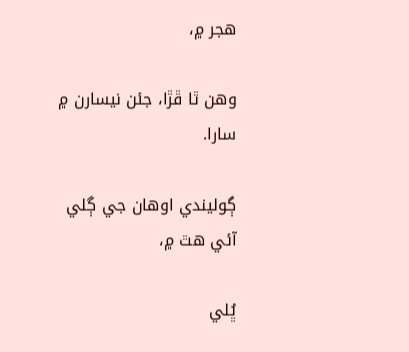هجر ۾،

وهن ٿا ڦڙا، جئن نيسارن ۾ سارا.

ڳوليندي اوهان جي ڳلي آئي هٿ ۾،

ڀُلي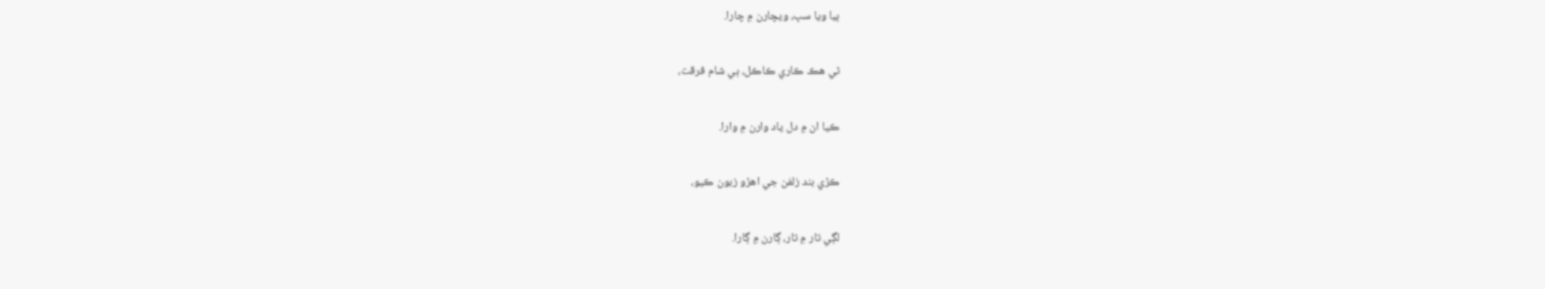ٻيا ويا سڀ، ويچارن ۾ چارا.

ٿي هڪ ڪاري ڪاڪل، ٻي شام فرقت،

ڪيا ان ۾ دل ياد وارن ۾ وارا.

ڪڙي بند زلفن جي اهڙو زبون ڪيو،

لڳي تار ۾ تار، ڳارن ۾ ڳارا.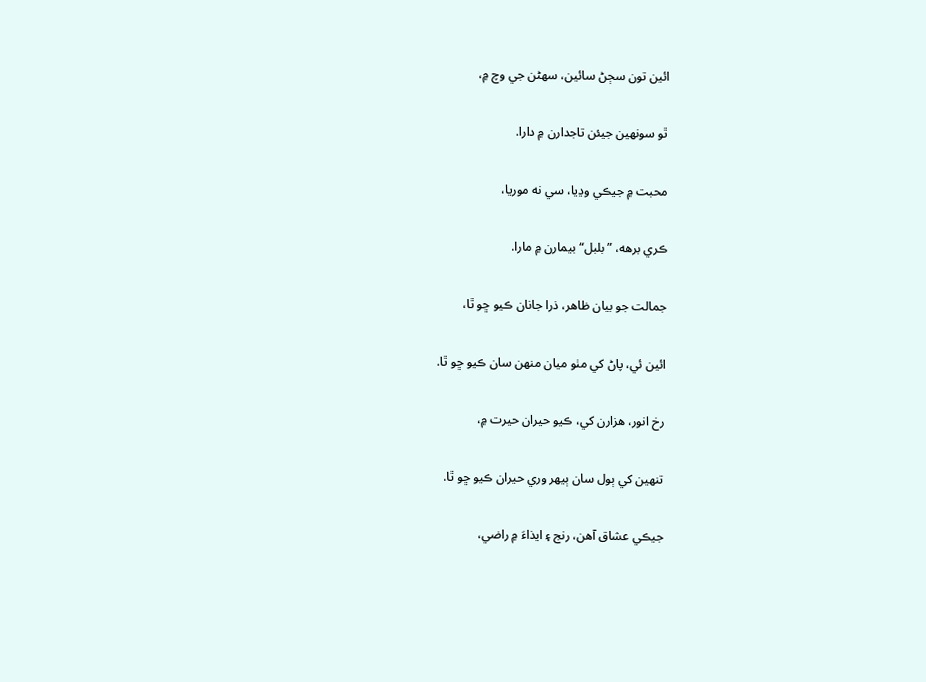ائين تون سڄڻ سائين، سهڻن جي وچ ۾،

ٿو سونهين جيئن تاجدارن ۾ دارا.

محبت ۾ جيڪي وڍيا، سي نه موريا،

ڪري برهه، ”بلبل“ بيمارن ۾ مارا.

جمالت جو بيان ظاهر، ذرا جانان ڪيو ڇو ٿا،

ائين ئي، پاڻ کي مٺو ميان منهن سان ڪيو ڇو ٿا.

رخ انور، هزارن کي، ڪيو حيران حيرت ۾،

تنهين کي ٻول سان ٻيهر وري حيران ڪيو ڇو ٿا.

جيڪي عشاق آهن، رنج ۽ ايذاءَ ۾ راضي،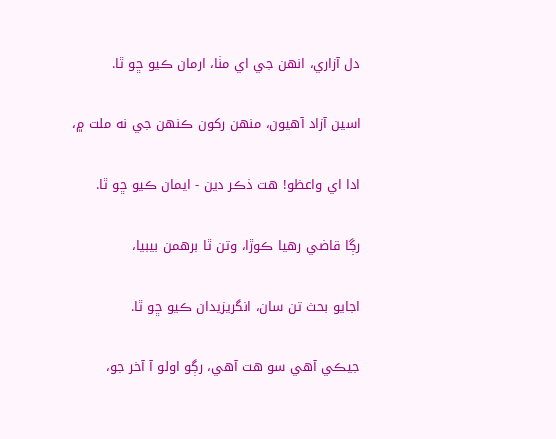دل آزاري، انهن جي اي مٺا، ارمان ڪيو ڇو ٿا.

اسين آزاد آهيون، منهن رکون ڪنهن جي نه ملت ۾،

ادا اي واعظو! هت ذڪر دين - ايمان ڪيو ڇو ٿا.

رڳا قاضي رهيا ڪوڙا، وتن ٿا برهمن بيبيا،

اجايو بحث تن سان، انگريزيدان ڪيو ڇو ٿا.

جيڪي آهي سو هت آهي، رڳو اولو آ آخر جو،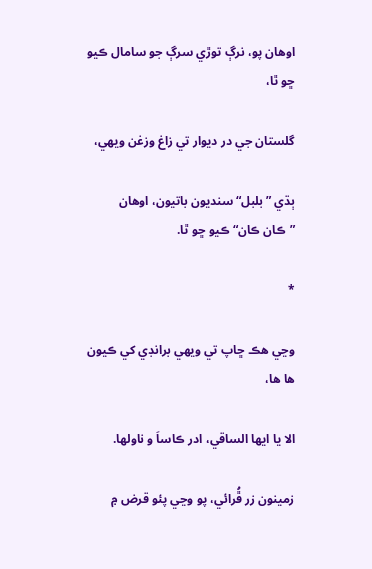اوهان پو، نرڳ توڙي سرڳ جو سامال ڪيو ڇو ٿا،

گلستان جي در ديوار تي زاغ وزغن ويهي،

ٻڌي ”بلبل“ سنديون باتيون، اوهان ”ڪان ڪان“ ڪيو ڇو ٿا.

*

وڃي هڪ ڇاپ تي ويهي برانڊي کي ڪيون ها ها،

الا يا ايها الساقي، ادر ڪاساَ و ناولها.

زمينون زر ڦُرائي، پو وڃي پئو قرض ۾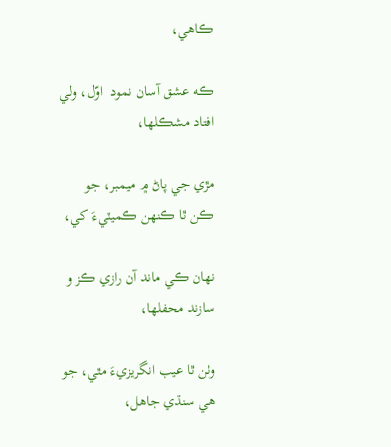ڪاهي،

ڪه عشق آسان نمود  اوّل، ولي افتاد مشڪلها،

مڙي جي پاڻ ۾ ميمبر، جو ڪن ٿا ڪنهن ڪميٽيءَ کي،

نهان ڪي ماند آن رازي ڪز و سازند محفلها،

وٺن ٿا عيب انگريزيءَ مٿي، جو هي سنڌي جاهل،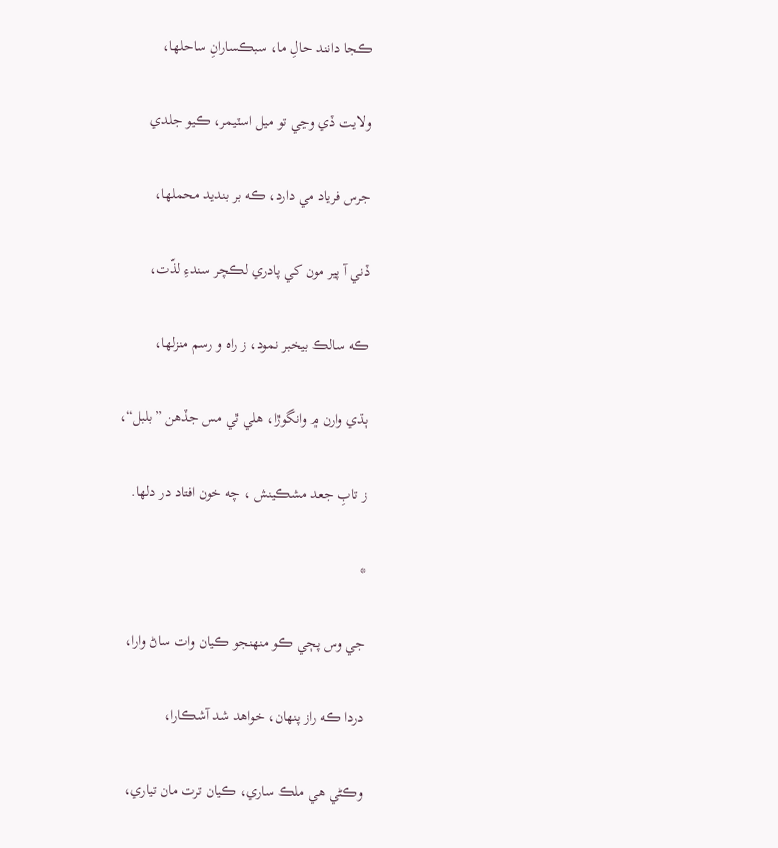ڪجا دانند حالِ ما، سبڪسارانِ ساحلها،

ولايت ڏي وڃي تو ميل اسٽيمر، ڪيو جلدي

جرس فرياد مي دارد، ڪه بر بنديد محملها،

ڏني آ پير مون کي پادري لڪچر سندءِ لذّت،

ڪه سالڪ بيخبر نمود، ز راه و رسم منزلها،

ٻڌي وارن ۾ وانگوڙا، هلي ٿي مس جڏهن ”بلبل“،

ز تابِ جعد مشڪينش ، چه خون افتاد در دلها.

*

جي وس پڄي ڪو منهنجو ڪيان وات ساڻ وارا،

دردا ڪه راز پنهان، خواهد شد آشڪارا،

وڪڻي هي ملڪ ساري، ڪيان ترت مان تياري،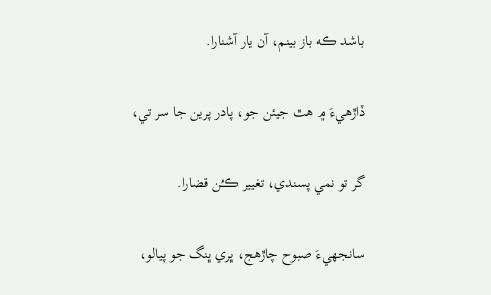باشد ڪه باز بينم، آن يار آشنارا.

ڏاڙهيءَ ۾ هٿ جيئن جو، پادر پرين جا سر تي،

گر تو نمي پسندي، تغيير ڪـُن قضارا.

سانجهيءَ صبوح چاڙهج، ڀري ڀنگ جو پيالو،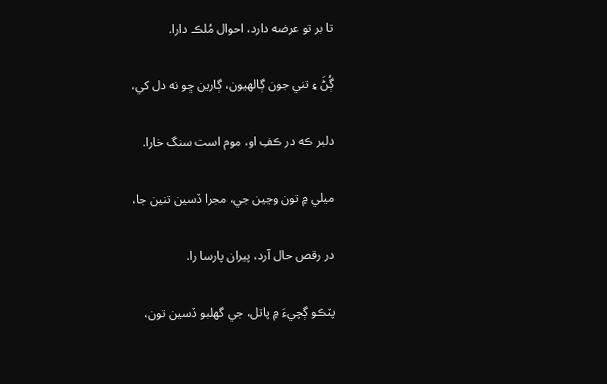تا بر تو عرضه دارد، احوال مُلڪ دارا.

ڳُڻَ ۽ تني جون ڳالهيون، ڳارين ڇو نه دل کي،

دلبر ڪه در ڪفِ او، موم است سنگ خارا.

ميلي ۾ تون وڃين جي، مجرا ڏسين تنين جا،

در رقص حال آرد، پيران پارسا را.

پٽڪو ڳچيءَ ۾ پاتل، جي گهلبو ڏسين تون،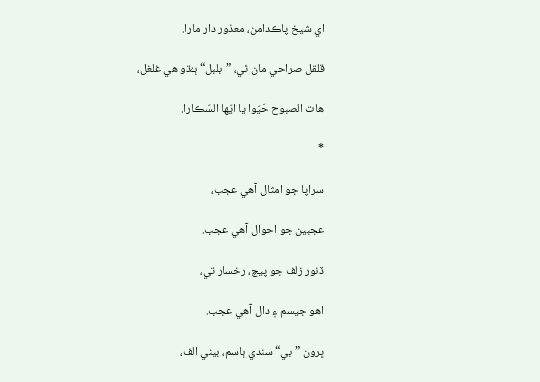اي شيخ پاڪدامن، معذور دار مارا.

قلقل صراحي مان ٿي، ”بلبل“ ٻـُڌو هي غلغل،

هات الصبوح حَيّوا يا ايّها السّڪارا.

*

سراپا جو امثال آهي عجب،

عجبين جو احوال آهي عجب.

ڏنور زلف جو پيچ، رخسار تي،

اهو جيسم ۽ دال آهي عجب.

ڀرون ”بي“ سندي ٻاسم، بيني الف،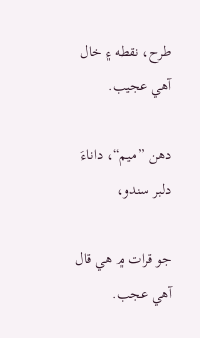طرح، نقطه ۽ خال آهي عجيب.

دهن ”ميم“، داناءَ دلبر سندو،

جو قرات ۾ هي قال آهي عجب.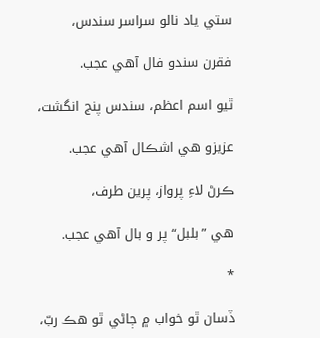ستي ياد نالو سراسر سندس،

فقرن سندو فال آهي عجب.

ٿيو اسم اعظم، سندس پنج انگشت،

عزيزو هي اشڪال آهي عجب.

ڪرڻ لاءِ پرواز، پرين طرف،

هي ”بلبل“ پر و بال آهي عجب.

*

ڏسان ٿو خواب ۾ ڄاڻي ٿو هڪ ربّ،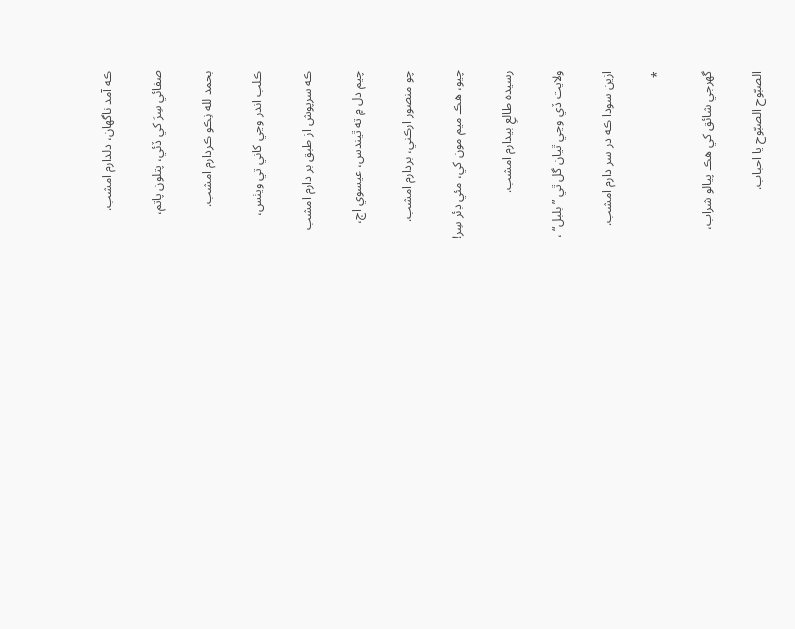ڪه آمد ناگهان، دلدارم امشب.

صفائي سِرَ کي ڏئي، پتلون پاتم،

بحمد لله نِڪو ڪردارم امشب.

ڪلب اندر وڃي کاني تي ويٺس،

ڪه سرپوش از طبق بر دارم امشب

چيم دل ۾ ته ٿيندس، عيسوي اڄ،

چو منصور ارڪني، بردارم امشب.

چيو، هڪ ميم مون کي، مئي ڊئر سِر!

رسيده طالعِ بيدارم امشب.

ولايت ڏي وڃي ٿيان گل ٿي ”بلبل“ ،

ازين سودا ڪه در سر دارم امشب.

*

گهرجي شائق کي هڪ پيالو شراب،

الصبّوح الصبّوح يا احباب.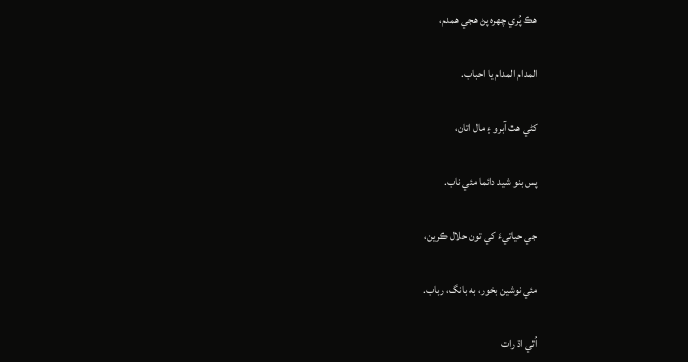هڪ پُري چهره پڻ هجي همدم،

المدام المدام يا احباب.

کڻي هٿ آبرو ۽ مال اتان،

پس بنو شيد دائما مئي ناب.

جي حياتيءَ کي تون حلال ڪرين،

مئي نوشين بخور، به بانگ، رباب.

اُٿي اڌ رات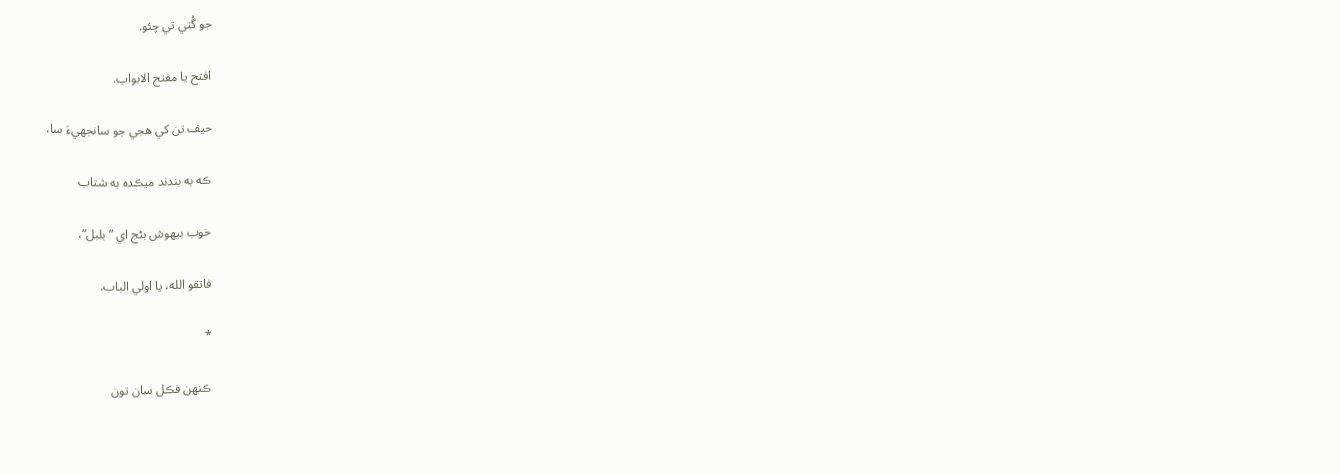جو گُتي تي چئو.

افتح يا مفتح الابواب.

حيف تن کي هجي جو سانجهيءَ سا،

ڪه به بندند ميڪده به شتاب

خوب بيهوش بڻج اي ”بلبل“،

فاتقو الله، يا اولي الباب.

*

ڪنهن فڪل سان تون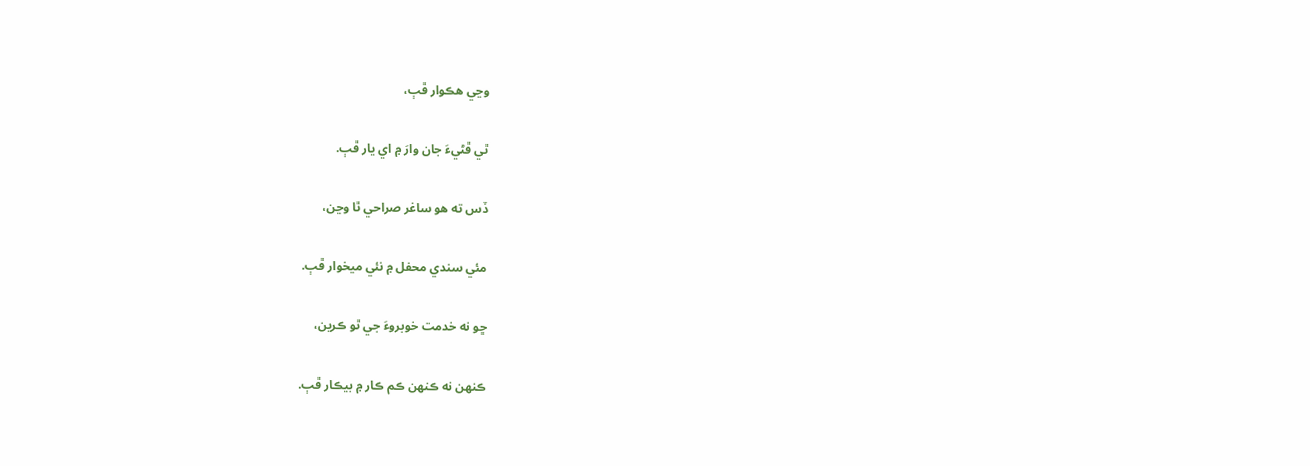وڃي هڪوار ڦٻ،

ٿي ڦڻيءَ جان وارَ ۾ اي يار ڦٻ.

ڏس ته هو ساغر صراحي ٿا وڃن،

مئي سندي محفل ۾ نئي ميخوار ڦٻ.

ڇو نه خدمت خوبروءَ جي ٿو ڪرين،

ڪنهن نه ڪنهن ڪم ڪار ۾ بيڪار ڦٻ.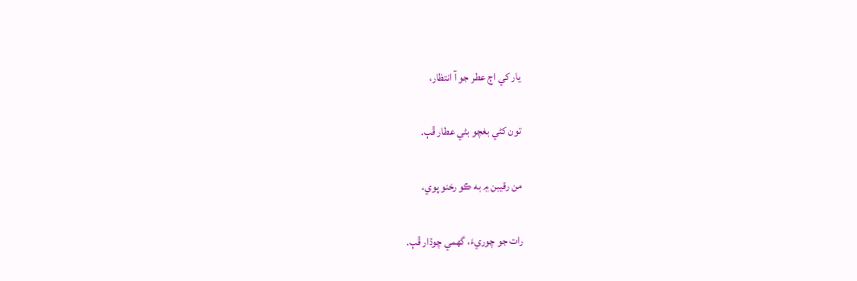يار کي اڄ عطر جو آ انتظار،

تون کڻي بغچو بڻي عطار ڦٻ.

من رقيبن ۾ به ڪو رخنو پوي،

رات جو چوريءَ، گهمي چوڌار ڦٻ.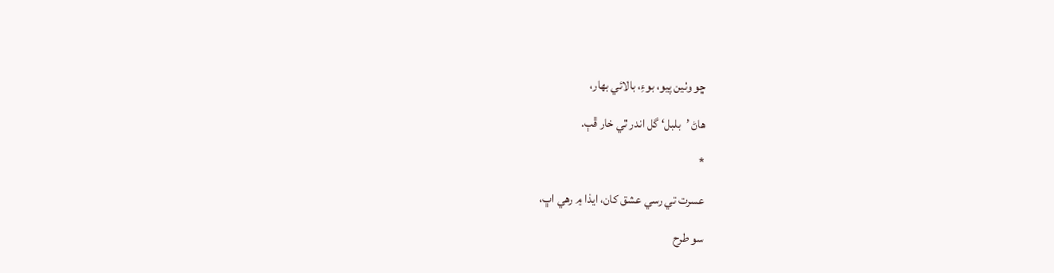ڇو وٺين پيو، بوءِ، بالائي بهار،

هاڻ ’بلبل‘ گل اندر ٿي خار ڦٻ.

*

عسرت تي رسي عشق کان، ايذا ۾ رهي اڀ،

سو طرح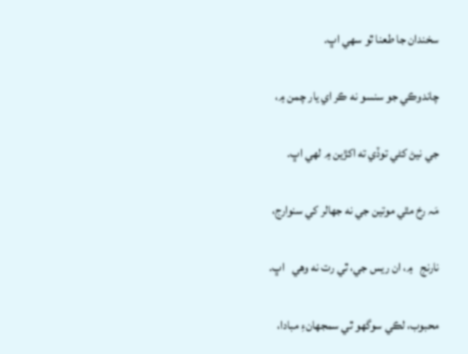سخندان جا طعنا ٿو سهي اڀ.

چاندوڪي جو سنسو نه ڪر اي يار چمن ۾،

جي نيڻ کڻي توڏي ته اکڙين ۾ لهي اڀ.

مَہ رخ مٿي موتين جي نه جهالر کي سنوارج،

نارنج   ۾، ان ريس جي، ٿي رت نه وهي   اڀ.

محبوب، لڪي سوگهو ٿي سمجهانءِ مبادا،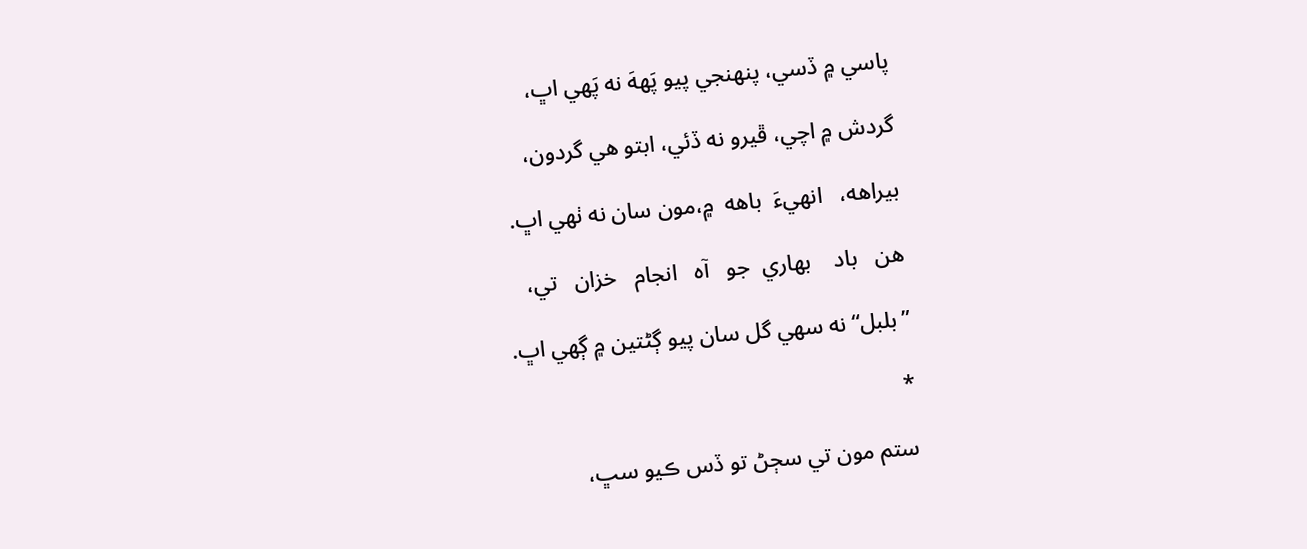پاسي ۾ ڏسي، پنهنجي پيو پَههَ نه پَهي اڀ،

گردش ۾ اچي، ڦيرو نه ڏئي، ابتو هي گردون،

بيراهه،   انهيءَ  باهه  ۾،مون سان نه ٺهي اڀ.

هن   باد    بهاري  جو   آه   انجام   خزان   تي،

”بلبل“ نه سهي گل سان پيو ڳڻتين ۾ ڳهي اڀ.

*

ستم مون تي سڄڻ تو ڏس ڪيو سڀ،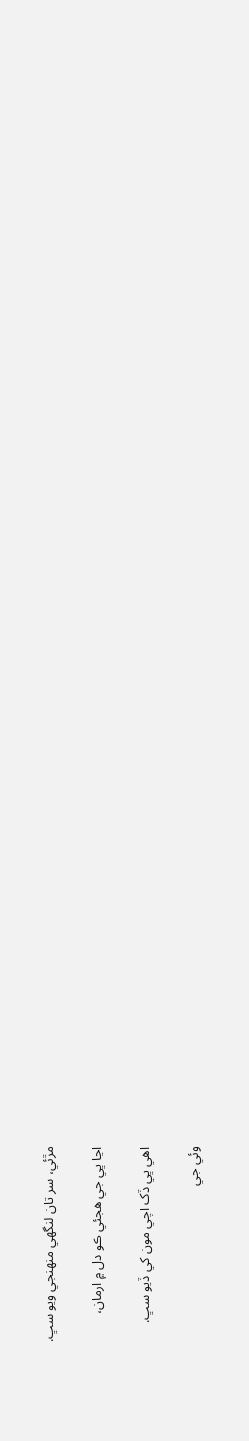مڙئي، سر تان لنگهي منهنجي ويو سڀ.

اڃا ڀي جي هجئي ڪو دل ۾ ارمان،

اهي ڀي ڏک اچي مون کي ڏيو سڀ.

وئي جي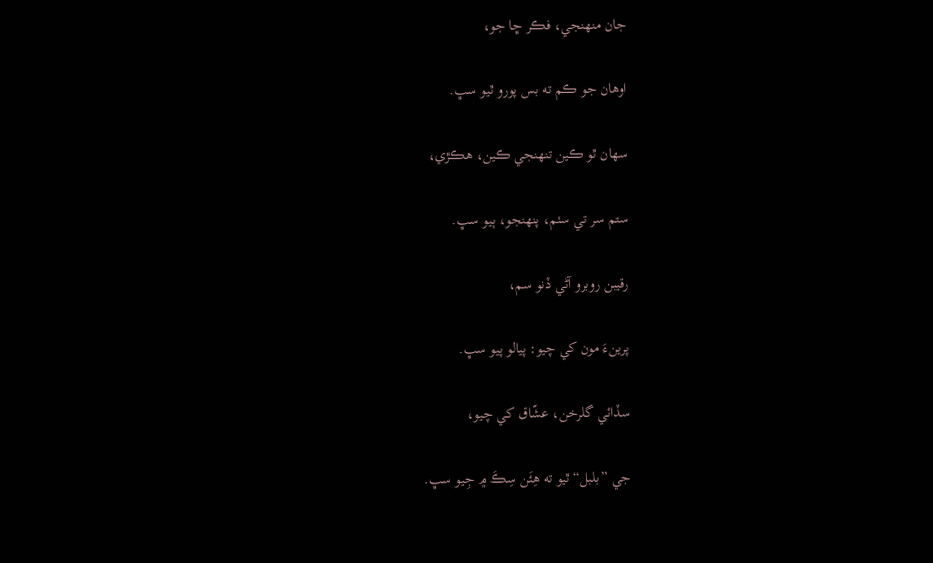جان منهنجي، فڪر ڇا جو،

اوهان جو ڪم ته بس پورو ٿيو سڀ.

سهان ٿو ڪين تنهنجي ڪين، هڪڙي،

ستم سر تي سٺم، پنهنجو، ٻيو سڀ.

رقيبن روبرو آڻي ڏنو سم،

پرينءَ مون کي چيو: پيالو پيو سڀ.

سڏائي گلرخن، عشّاق کي چيو،

جي ”بلبل“ ٿيو ته هِئَن سِڪَ ۾ جِيو سڀ.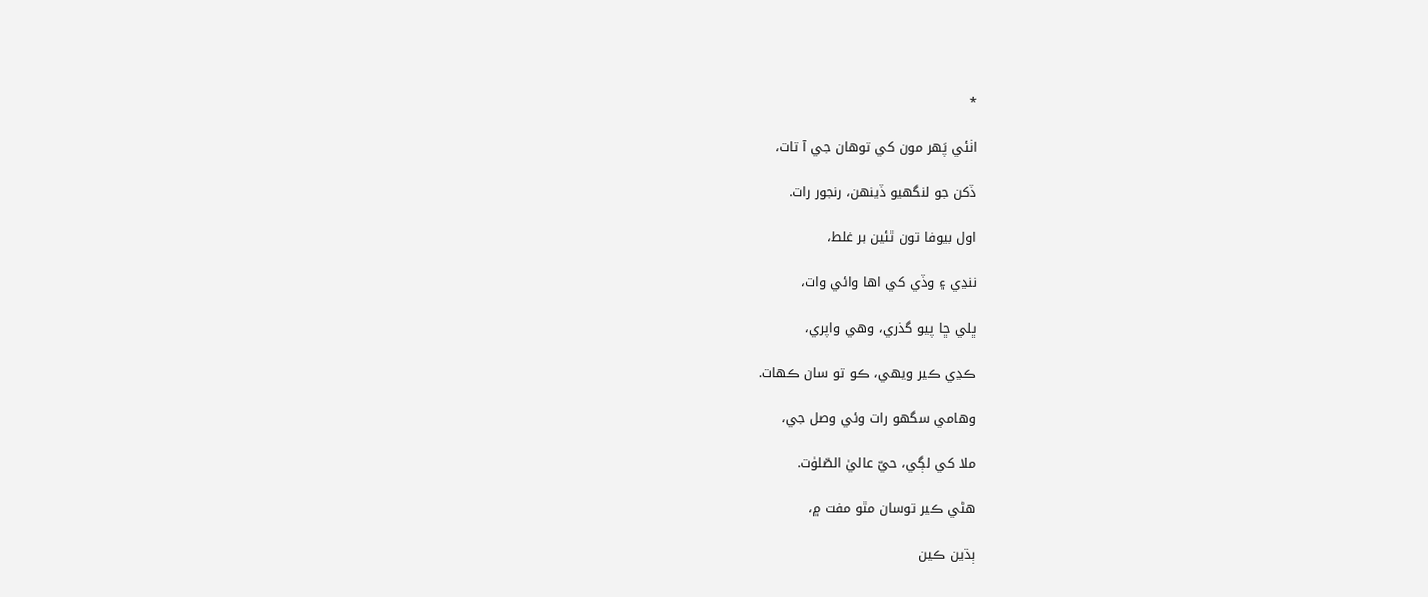*

اٺئي پَهر مون کي توهان جي آ تات،

ڏکن جو لنگهيو ڏينهن، رنجور رات.

اول بيوفا تون ٿئين بر غلط،

ننڍي ۽ وڏي کي اها وائي وات،

ڀلي ڇا پيو گذري، وهي واپري،

ڪڍي ڪير ويهي، ڪو تو سان ڪهات.

وهامي سگهو رات وئي وصل جي،

ملا کي لڳي، حيّ عاليٰ الصّلوٰت.

هڻي ڪير توسان مٿو مفت ۾،

ٻڌين ڪين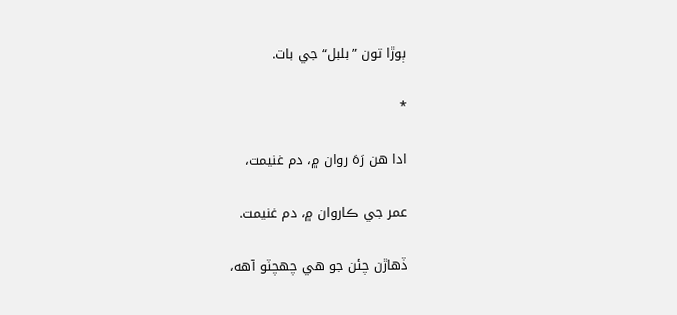ٻوڙا تون ”بلبل“ جي بات.

*

ادا هن رَهَ روان ۾، دم غنيمت،

عمر جي ڪاروان ۾، دم غنيمت.

ڏهاڙن چئن جو هي چهچٽو آهه،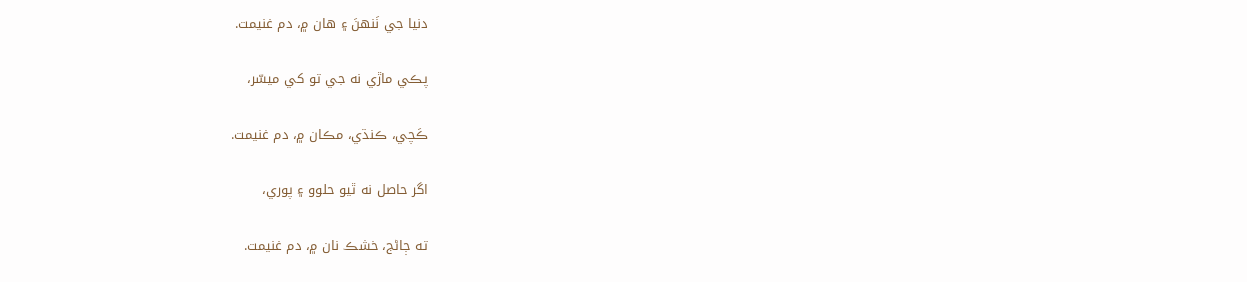دنيا جي نَنهنَ ۽ هان ۾، دم غنيمت.

پڪي ماڙي نه جي تو کي ميسّر،

ڪَچي، ڪنڌي، مڪان ۾، دم غنيمت.

اگر حاصل نه ٿيو حلوو ۽ پوري،

ته ڄاڻج، خشڪ نان ۾، دم غنيمت.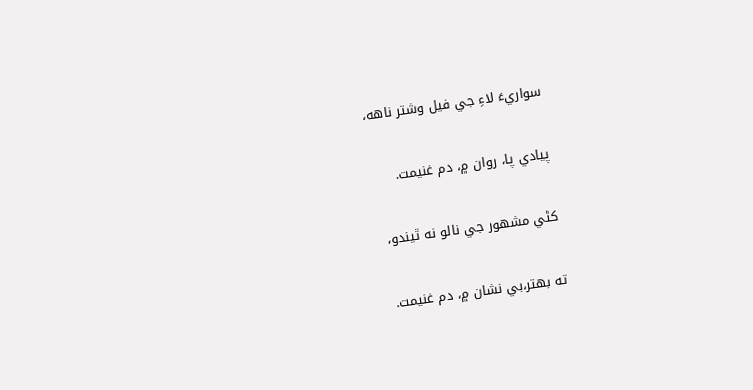سواريءَ لاءِ جي فيل وشتر ناهه،

پيادي پا، روان ۾، دم غنيمت.

کڻي مشهور جي نالو نه ٿيندو،

ته بهتر،بي نشان ۾، دم غنيمت.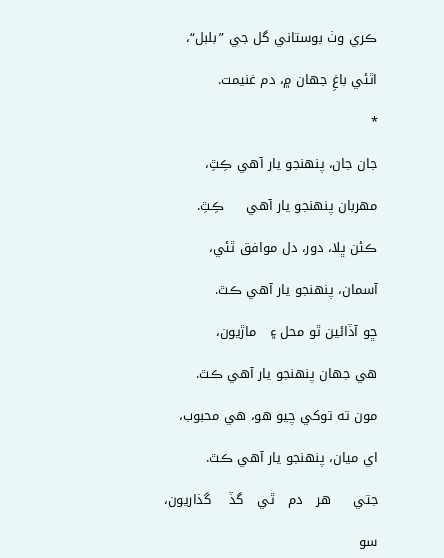ڪري وٺ بوستاني گل جي ”بلبل“،

اٿئي باغِ جهان ۾، دم غنيمت.

*

جان جان، پنهنجو يار آهي ڪِٿِ،

مهربان پنهنجو يار آهي     ڪِٿِ.

ڪئن ڀلا، دور، دل موافق ٿئي،

آسمان، پنهنجو يار آهي ڪٿ.

ڇو آڏائين ٿو محل ۽   ماڙيون،

هي جهان پنهنجو يار آهي ڪٿ.

مون ته توکي چيو هو، هي محبوب،

اي ميان، پنهنجو يار آهي ڪٿ.

جتي     هر   دم   ٿي   گڏ    گذاريون،

سو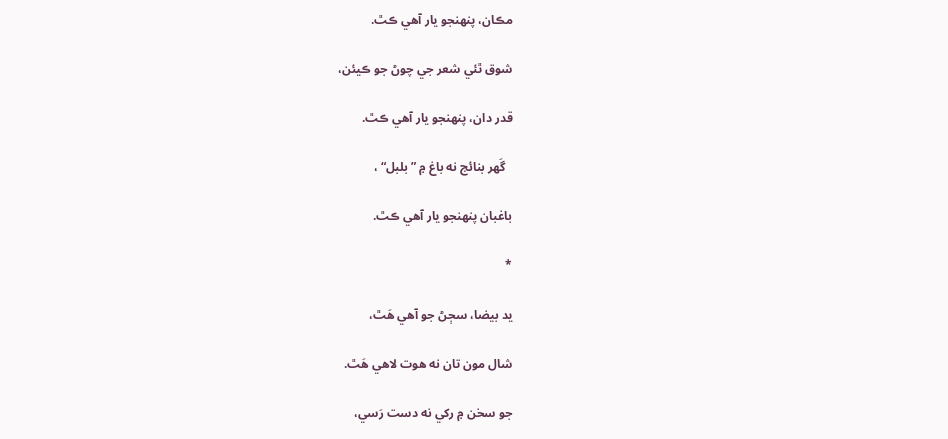مڪان، پنهنجو يار آهي ڪٿ.

شوق ٿئي شعر جي چوڻ جو ڪيئن،

قدر دان، پنهنجو يار آهي ڪٿ.

  گَهر بنائج نه باغ ۾ ”بلبل“ ،

باغبان پنهنجو يار آهي ڪٿ.

*

يد بيضا، سڄڻ جو آهي هَٿ،

شال مون تان نه هوت لاهي هَٿ.

جو سخن ۾ رکي نه دست رَسي،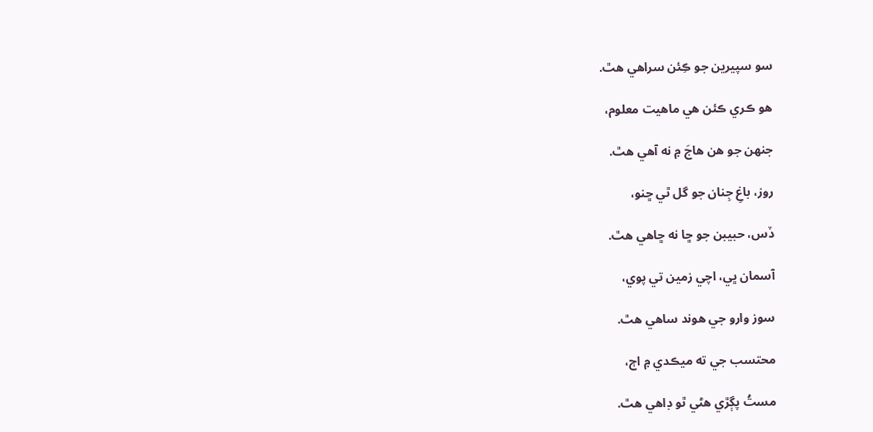سو سپيرين جو ڪِئن سراهي هٿ.

هو ڪري ڪئن هي ماهيت معلوم،

جنهن جو هن هاجَ ۾ نه آهي هٿ.

روز، باغِ جِنان جو گل ٿي ڇنو،

ڏس، حبيبن جو ڇا نه ڇاهي هٿ.

آسمان ڀي، اچي زمين تي پوي،

سوز وارو جي هوند ساهي هٿ.

محتسب جي ته ميڪدي ۾ اڄ،

مستُ پڳڙي هڻي ٿو ڊاهي هٿ.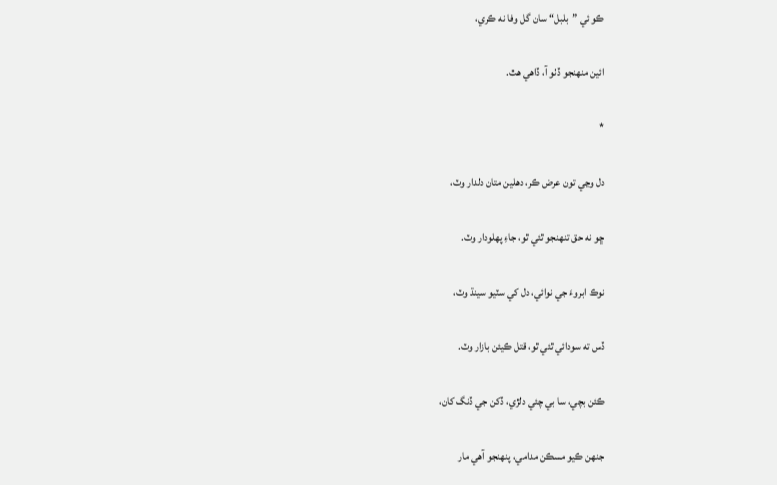ڪو ئي ”بلبل“ سان گل وفا نه ڪري،

ائين منهنجو ڏٺو آ، ڏاهي هٿ.

*

دل وڃي تون عرض ڪر، دهلين متان دلدار وٽ،

ڇو نه حق تنهنجو ٿئي ٿو، جاءِ پهلودار وٽ.

نوڪ ابروءَ جي نوائي، دل کي سٽيو سينڌ وٽ،

ڏس ته سودائي ٿئي ٿو، قتل ڪيئن بازار وٽ.

ڪئن بچي، سا بي چئي دلڙي، ڏکن جي ڏنگ کان،

جنهن ڪيو مسڪن مدامي، پنهنجو آهي مار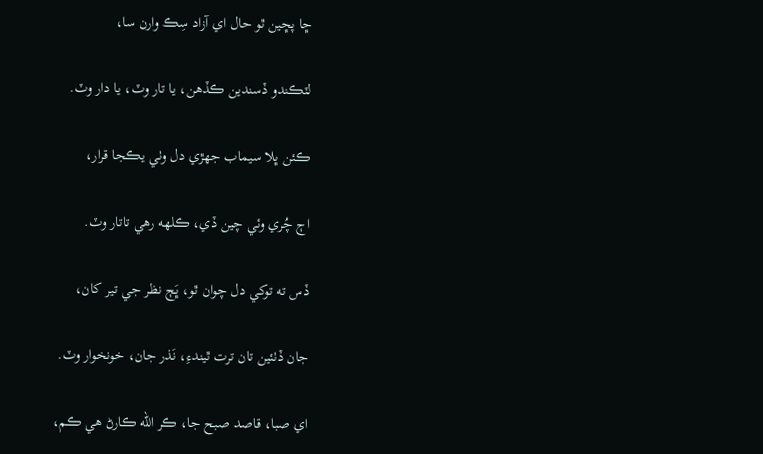ڇا پڇين ٿو حال اي آزاد سِڪ وارن سا،

لٽڪندو ڏسندين ڪڏهن، يا تار وٽ، يا دار وٽ.

ڪئن ڀلا سيماب جهڙي دل وٺي يڪجا قرار،

اڄ چُري وئي چين ڏي، ڪلهه رهي تاتار وٽ.

ڏس ته توکي دل چوان ٿو، ڀَڄ نظر جي تير کان،

جان ڏٺئين تان ترت ٿيندءِ، نَذر جان، خونخوار وٽ.

اي صبا، قاصد صبح جا، ڪر الله ڪارڻ هي ڪم،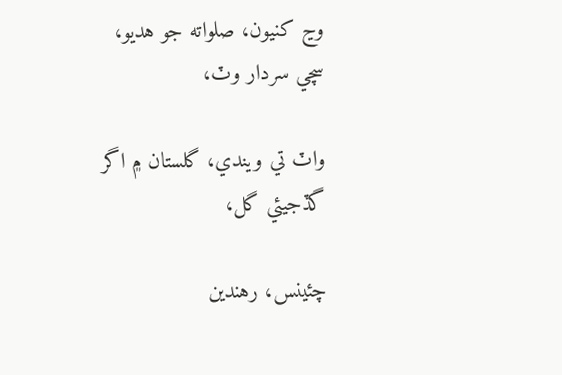وڃ کنيون، صلواته جو هديو، سچي سردار وٽ،

واٽ تي ويندي، گلستان ۾ اگر گڏجيئي گل،

چئينس، رهندين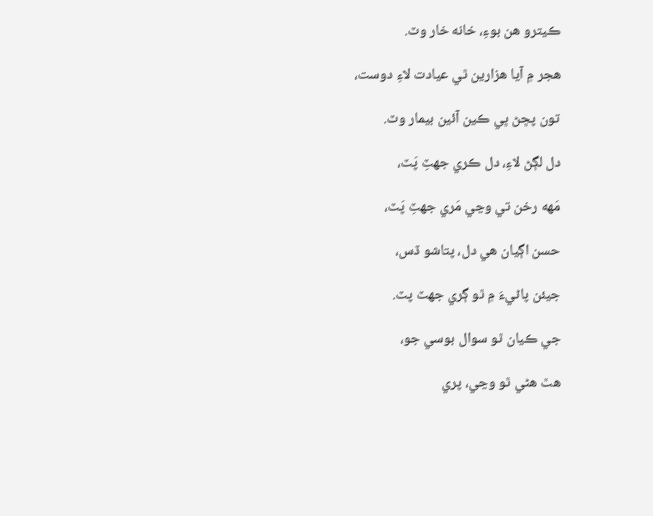ڪيترو هن بوءِ، خانه خار وٽ.

هجر ۾ آيا هزارين ٿي عيادت لاءِ دوست،

تون پڇڻ ڀي ڪين آئين بيمار وٽ.

دل لڳڻ لاءِ، دل ڪري جهٽِ پَٽ،

مَهه رخن تي وڃي مَري جهٽِ پَٽ،

حسن اڳيان هي دل، پتاشو ڏس،

جيئن پاڻيءَ ۾ ٿو ڳري جهٽ پٽ.

جي ڪيان ٿو سوال بوسي جو،

هٿ هڻي ٿو وڃي، پري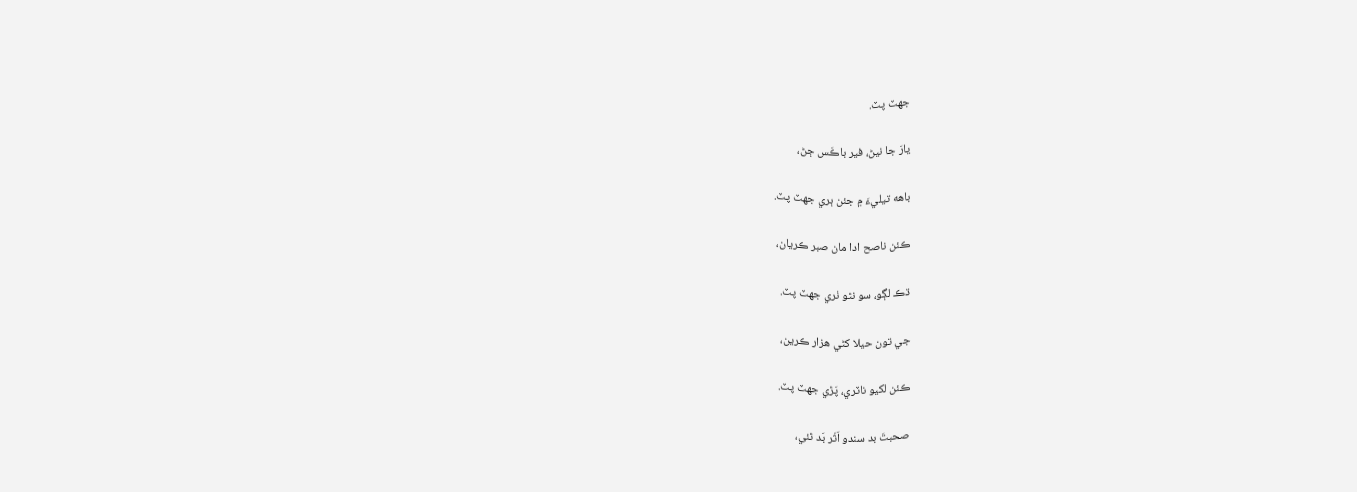جهٽ پٽ.

يارَ جا نيڻ، فير باڪَس ڄڻ،

باهه تيليءَ ۾ جئن ٻري جهٽ پٽ.

ڪئن ناصح ادا مان صبر ڪريان،

ڌڪ لڳو، سو نٿو ٺري جهٽ پٽ.

جي تون حيلا کڻي هزار ڪرين،

ڪئن لکيو ناٽري، پَڙي جهٽ پٽ.

صحبتَ بد سندو اَثَر بَد ٿئي،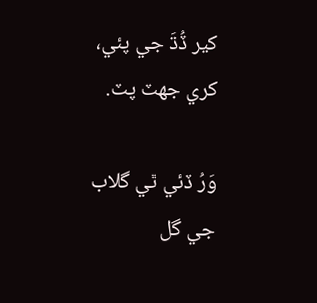کير ڏُڌَ جي پئي، کري جهٽ پٽ.

وَرُ ڏئي ٿي گلاب جي گل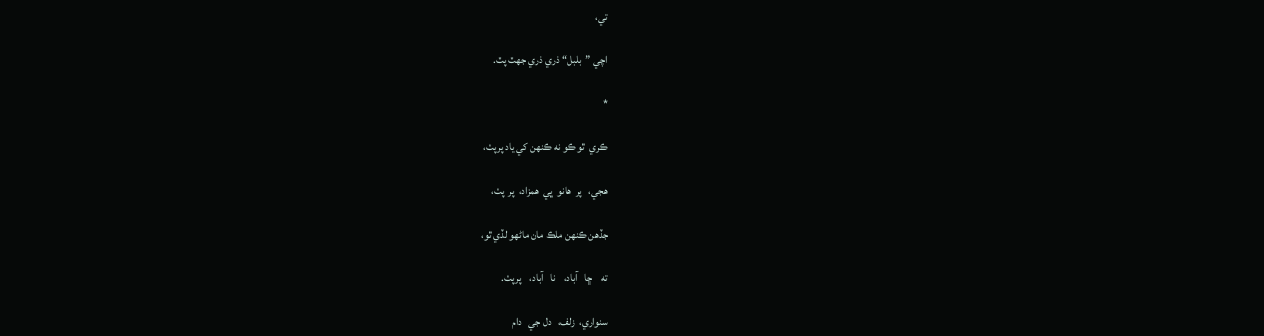تي،

اچي ”بلبل“ ذري ذري جهٽ پٽ.

*

ڪري  ٿو ڪو نه ڪنهن کي ياد پرپٺ،

هجي،   پر  هانو  ڀي  همزاد،  پر  پٺ،

جڏهن ڪنهن ملڪ مان ماڻهو لڏي ٿو،

ته    ڇا   آباد،    نا   آباد،    پرپٺ.

سنواري،  زلف،   دل جي   دام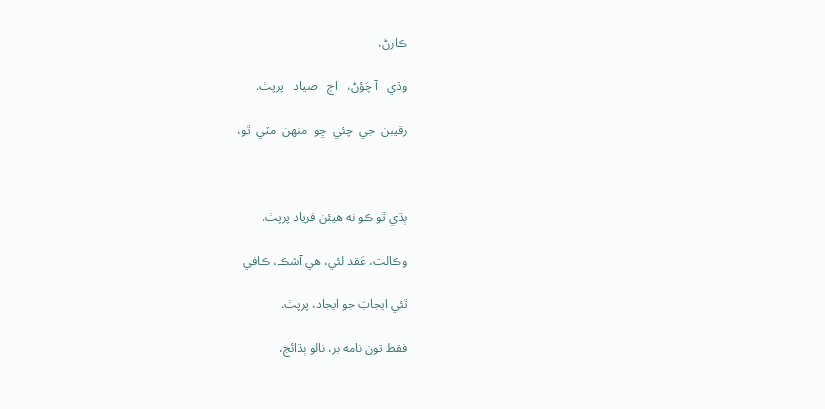ڪارڻ،

وڌي   آ چَؤڻ،   اڄ   صياد   پرپٺ.

رقيبن  جي  چئي  ڇو  منهن  مٽي  ٿو،



ٻڌي ٿو ڪو نه هيئن فرياد پرپٺ.

وڪالت، عَقد لئي، هي آشڪ، ڪافي

ٿئي ايجابَ جو ايجاد، پرپٺ.

فقط تون نامه بر، نالو ٻڌائج،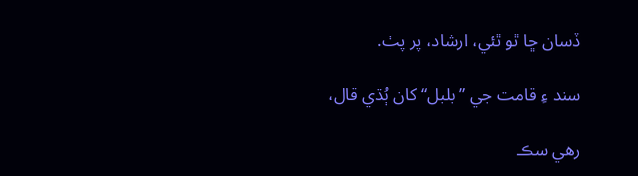ڏسان ڇا ٿو ٿئي، ارشاد، پر پٺ.

سند ءِ قامت جي ”بلبل“ کان ٻُڌي قال،

رهي سڪ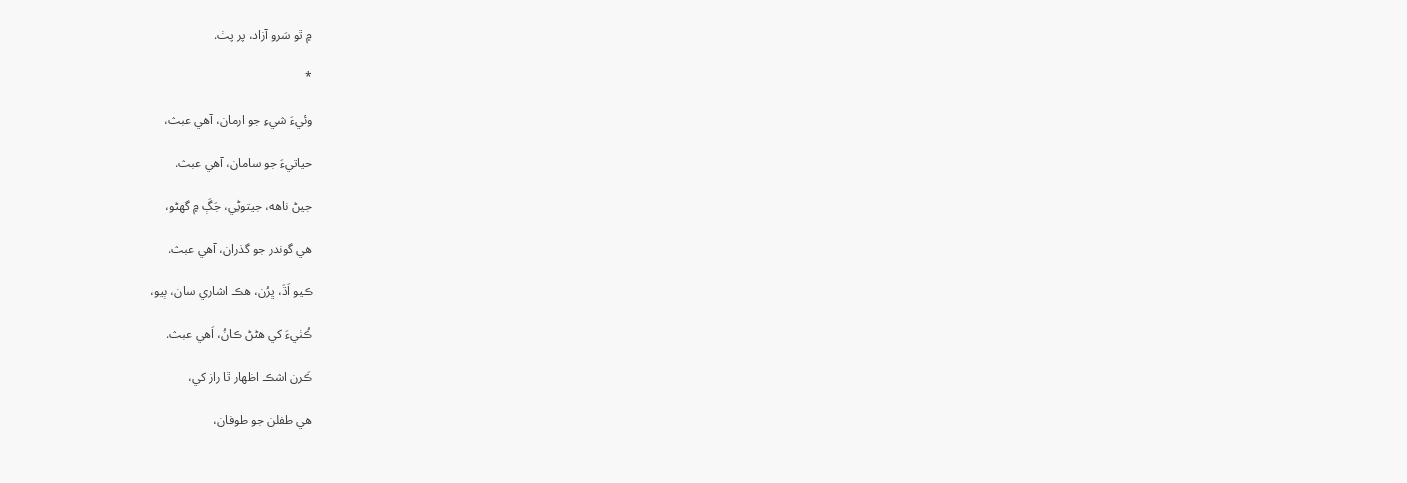۾ ٿو سَرو آزاد، پر پٺ.

*

وئيءَ شيءِ جو ارمان، آهي عبث،

حياتيءَ جو سامان، آهي عبث.

جيڻ ناهه، جيتوڻِي، جَڳَ ۾ گهڻو،

هي گوندر جو گذران، آهي عبث.

ڪيو اَڌَ، ڀرُن، هڪ اشاري سان، ٻيو،

ڪُٺيءَ کي هڻڻ ڪانُ، اَهي عبث.

ڪَرن اشڪ اظهار ٿا راز کي،

هي طفلن جو طوفان،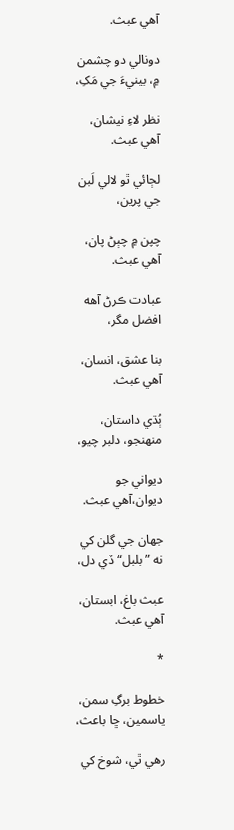آهي عبث.

دونالي دو چشمن ۾، بينيءَ جي مَکِ،

نظر لاءِ نيشان، آهي عبث.

لڄائي ٿو لالي لَبن جي پرين،

چپن ۾ چٻڻ پان، آهي عبث.

عبادت ڪرڻ آهه افضل مگر،

بنا عشق، انسان، آهي عبث.

ٻُڌي داستان، منهنجو، دلبر چيو،

ديواني جو ديوان،آهي عبث.

جهان جي گلن کي نه ”بلبل“ ڏي دل،

عبث باغ، ابستان، آهي عبث.

*

خطوط برگِ سمن، ياسمين، ڇا باعث،

رهي ٿي، شوخ کي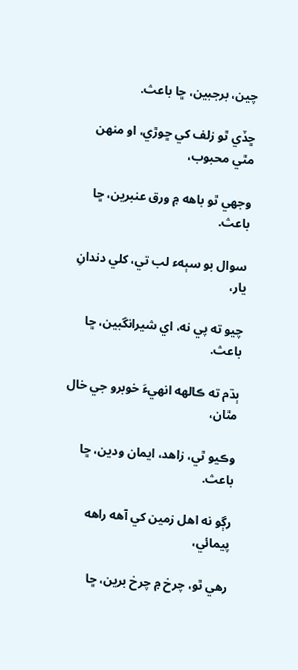چين، برجبين، ڇا باعث.

ڇڏي ٿو زلف کي ڇوڙي، او منهن مٿي محبوب،

وجهي ٿو باهه ۾ ورق عنبرين، ڇا باعث.

سوال بو سٻهء لب تي، کلي دندانِ يار،

چيو ته پي نه، اي شيرانگبين، ڇا باعث.

ٻڌم ته ڪالهه انهيءَ خوبرو جي خال مٿان،

وڪيو ٿي، زاهد، ايمان ودين، ڇا باعث.

رڳو نه اهل زمين کي آهه راهه پيمائي،

رهي ٿو، چرخ ۾ چرخ برين، ڇا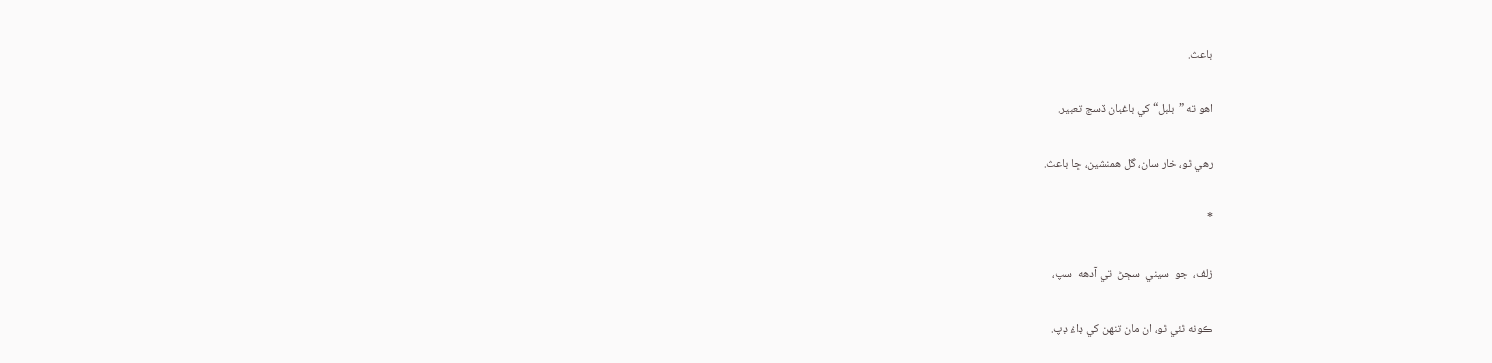باعث.

اهو ته ”بلبل“ کي باغبان ڏسج تعبير.

رهي ٿو، خار سان، گل همنشين، ڇا باعث.

*

زلف،  جو  سيني  سڄڻ  تي آدهه  سپ،

ڪونه ٿئي ٿو، ان مان تنهن کي ڊاءُ ڊپ.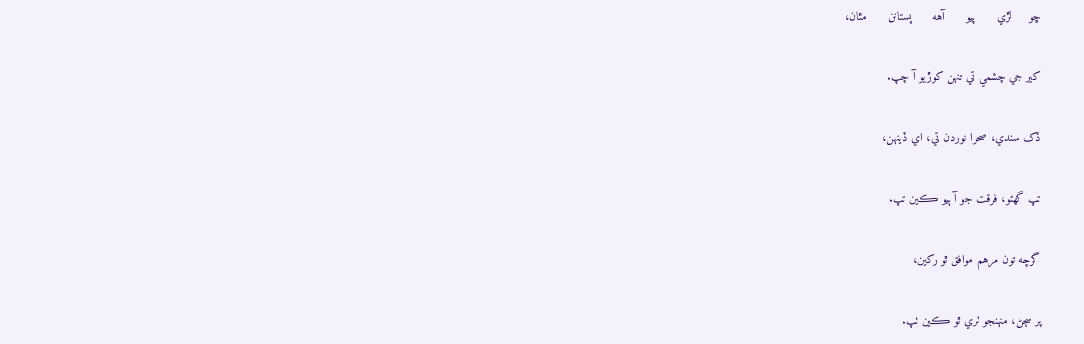ڇو     لڙي      پيو      آهه      پستانن      مٿان،

کير جي چشمي تي تنهن کوڙيو آ چپ.

ڏک سندي، صحرا نوردن تي، اي ڏينهن،

تپ گهڻو، فرقت جو آ ٻيو ڪين تپ.

گرچه تون مرهم موافق ٿو رکين،

پر سڄڻ، منهنجو ٺري ٿو ڪين ٺپ.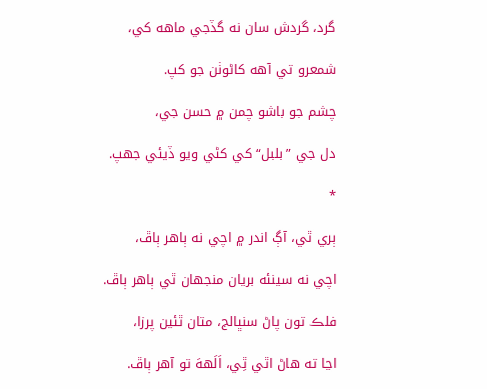گرد، گردش سان نه گڏجي ماهه کي،

شمعرو تي آهه کاڻوٺن جو کپ.

چشم جو باشو چمن ۾ حسن جي،

دل جي ”بلبل“ کي کڻي ويو ڏيئي جهپ.

*

ٻري ٿي، آڳ اندر ۾ اچي نه ٻاهر ٻاڦ،

اچي نه سينئه بريان منجهان ٿي ٻاهر ٻاڦ.

فلڪ تون پاڻ سنڀالج، متان ٿئين پرزا،

اڃا ته هاڻ اٿي ٿِي، اَلَههَ تو آهر ٻاڦ.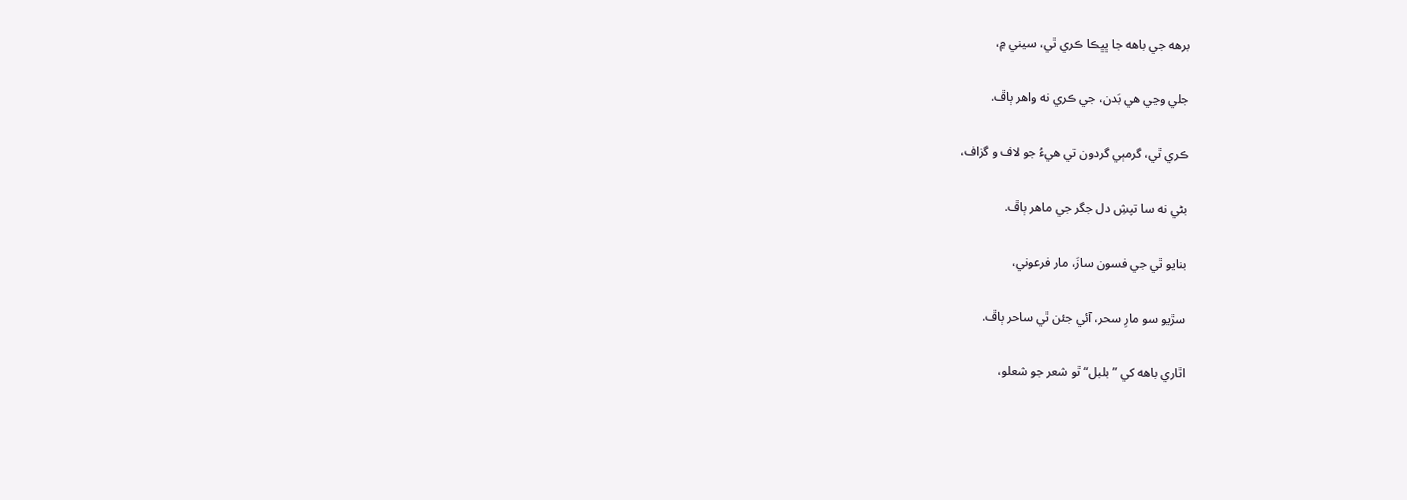برهه جي باهه جا ڀڀڪا ڪري ٿي، سيني ۾،

جلي وڃي هي بَدن، جي ڪري نه واهر ٻاڦ.

ڪري ٿي، گرمٻي گردون تي هيءُ جو لاف و گزاف،

بڻي نه سا تپشِ دل جگر جي ماهر ٻاڦ.

بنايو ٿي جي فسون سازَ، مار فرعوني،

سڙيو سو مارِ سحر، آئي جئن ٿي ساحر ٻاڦ.

اٿاري باهه کي ”بلبل“ ٿو شعر جو شعلو،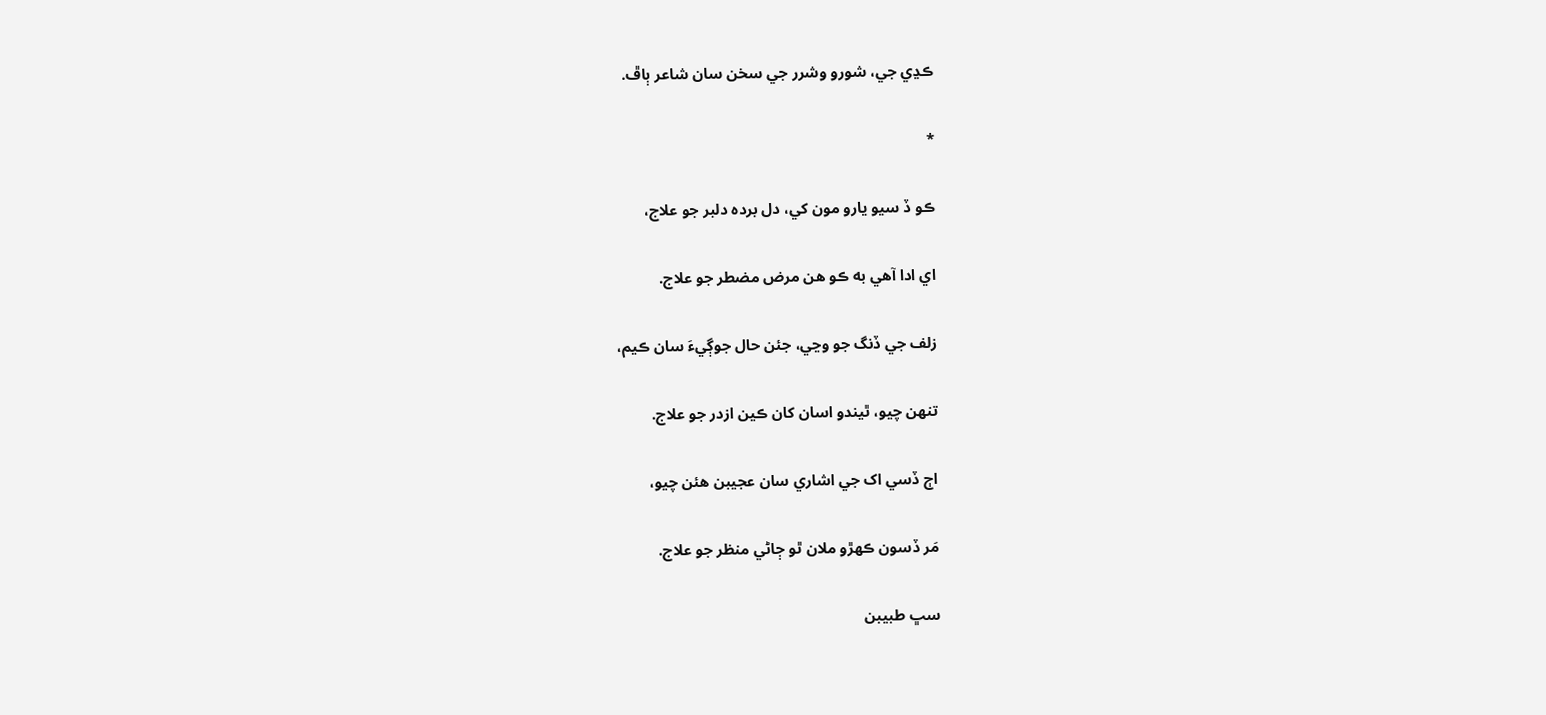ڪڍي جي، شورو وشرر جي سخن سان شاعر ٻاڦ.

*

ڪو ڏ سيو يارو مون کي، دل برده دلبر جو علاج،

اي ادا آهي به ڪو هن مرض مضطر جو علاج.

زلف جي ڏنگ جو وڃي، جئن حال جوڳيءَ سان ڪيم،

تنهن چيو، ٿيندو اسان کان ڪين ازدر جو علاج.

اڄ ڏسي اک جي اشاري سان عجيبن هئن چيو،

مَر ڏسون ڪهڙو ملان ٿو ڄاڻي منظر جو علاج.

سڀ طبيبن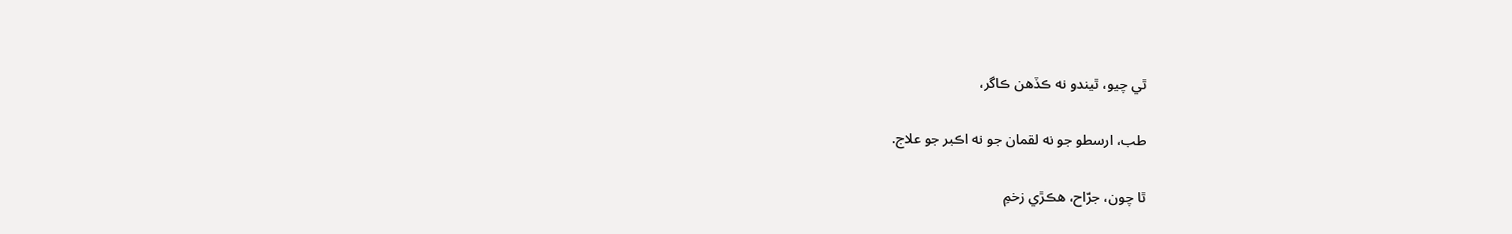ٿي چيو، ٿيندو نه ڪڏهن ڪاگر،

طب، ارسطو جو نه لقمان جو نه اڪبر جو علاج.

ٿا چون، جرّاح، هڪڙي زخمِ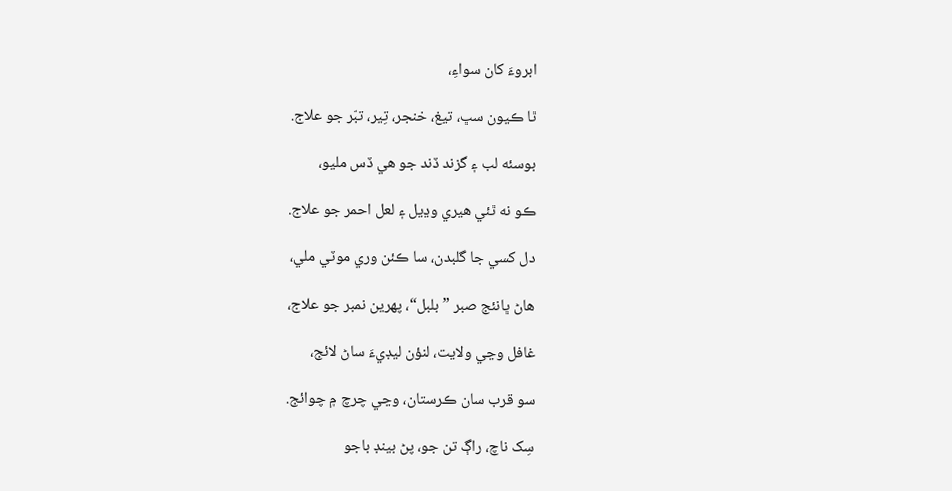ابروءَ کان سواءِ،

ٿا ڪيون سڀ، تيغ، خنجر، تِير، تبّر جو علاج.

بوسئه لب ۽ گزند ڏند جو هي ڏس مليو،

ڪو نه ٿئي هيري وڍيل ۽ لعل احمر جو علاج.

دل کسي جا گلبدن، سا ڪئن وري موٽي ملي،

هاڻ ڀانئج صبر ”بلبل“، پهرين نمبر جو علاج،

غافل وڃي ولايت، لنؤن ليڊيءَ ساڻ لائج،

سو قرب سان ڪرستان، وڃي چرچ ۾ چوائج.

سِک ناچ، راڳ تن جو، پڻ بينڊ باجو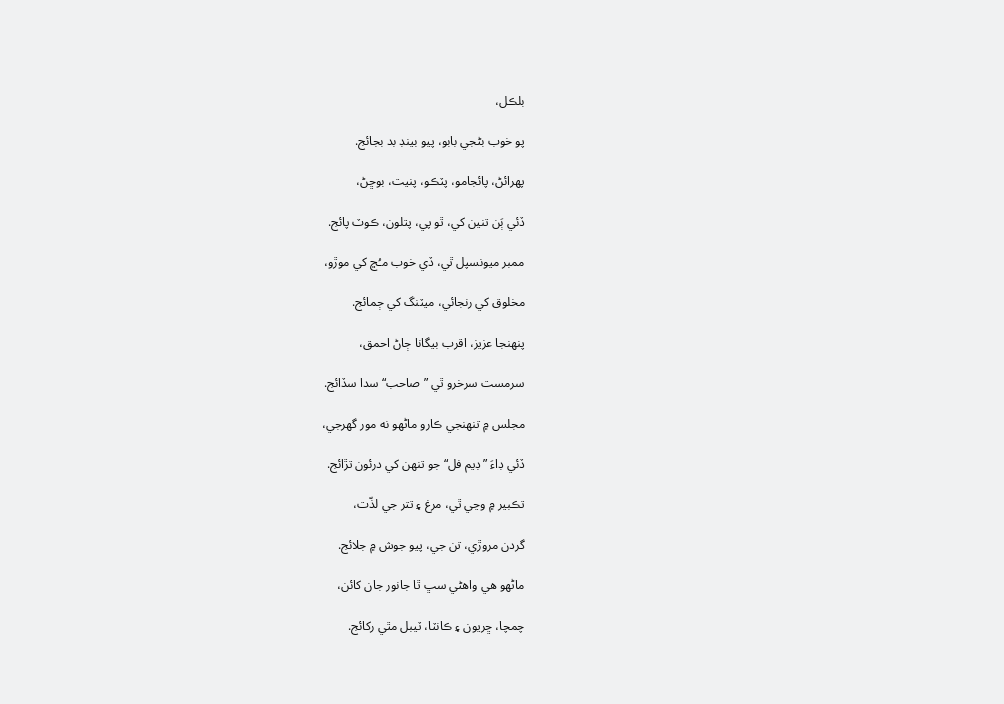بلڪل،

پو خوب بڻجي بابو، پيو بينڊ بد بجائج.

پهرائڻ، پائجامو، پٽڪو، پنيت، بوڇڻ،

ڏئي ٻَن تنين کي، ٿو پي، پتلون، ڪوٽ پائج.

ممبر ميونسپل ٿي، ڏي خوب مـُڇ کي موڙو،

مخلوق کي رنجائي، ميٽنگ کي ڄمائج.

پنهنجا عزيز، اقرب بيگانا ڄاڻ احمق،

سرمست سرخرو ٿي ”صاحب“ سدا سڏائج.

مجلس ۾ تنهنجي ڪارو ماڻهو نه مور گهرجي،

ڏئي ڊاءَ ”ڊيم فل“ جو تنهن کي درئون تڙائج.

تڪبير ۾ وڃي ٿي، مرغ ۽ تتر جي لذّت،

گردن مروڙي، تن جي، پيو جوش ۾ جلائج.

ماڻهو هي واهڻي سڀ ٿا جانور جان کائن،

چمچا، ڇريون ۽ ڪانٽا، ٽيبل مٿي رکائج.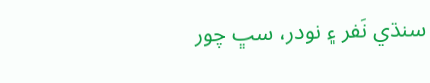سنڌي نَفر ۽ نودر، سڀ چور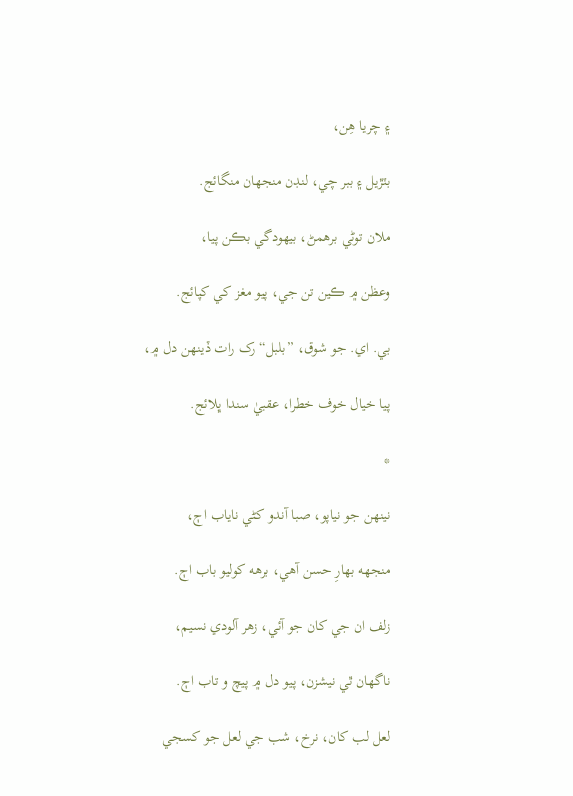۽ چريا هِن،

بٽڙيل ۽ ببر چي، لنڊن منجهان منگائج.

ملان توڻي برهمڻ، بيهودگي بڪن پيا،

وعظن ۾ ڪين تن جي، پيو مغز کي کپائج.

بي. اي. جو شوق، ”بلبل“ رک رات ڏينهن دل ۾،

پيا خيال خوف خطرا، عقبيٰ سندا ڀلائج.

*

نينهن جو نياپو، صبا آندو کڻي ناياب اڄ،

منجهه بهارِ حسن آهي، برهه کوليو باب اڄ.

زلف ان جي کان جو آئي، زهر آلودي نسيم،

ناگهان ٿي نيشزن، پيو دل ۾ پيچ و تاب اڄ.

لعل لب کان، نرخ، شب جي لعل جو کسجي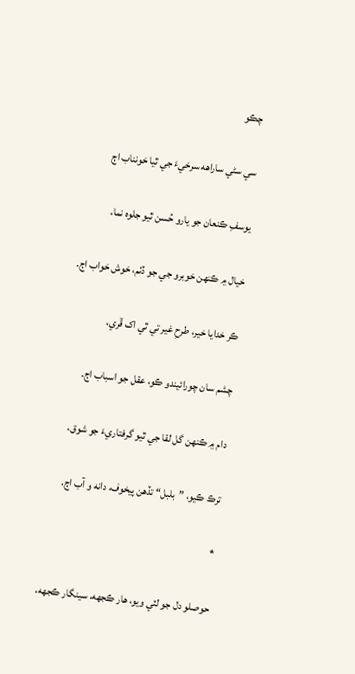چڪو

سي سڻي ساراهه سرخيءَ جي ٿيا خونناب اڄ

يوسفِ ڪنعان جو يارو حُسن ٿيو جلوه نما،

خيال ۾ ڪنهن خوبرو جي جو ڏٺم، خوش خواب اڄ.

ڪر خدايا خير، طرحِ غير تي ٿي اک ڦري،

چشم سان چورائيندو ڪو، عقل جو اسباب اڄ.

دام ۾ ڪنهن گل لقا جي ٿيو گرفتاريءَ جو شوق،

ترڪ ڪيو، ”بلبل“ تڏهن پيخوف، دانه و آب اڄ.

*

حوصلو دل جو لٽي ويو، هار ڪجهه، سينگار ڪجهه،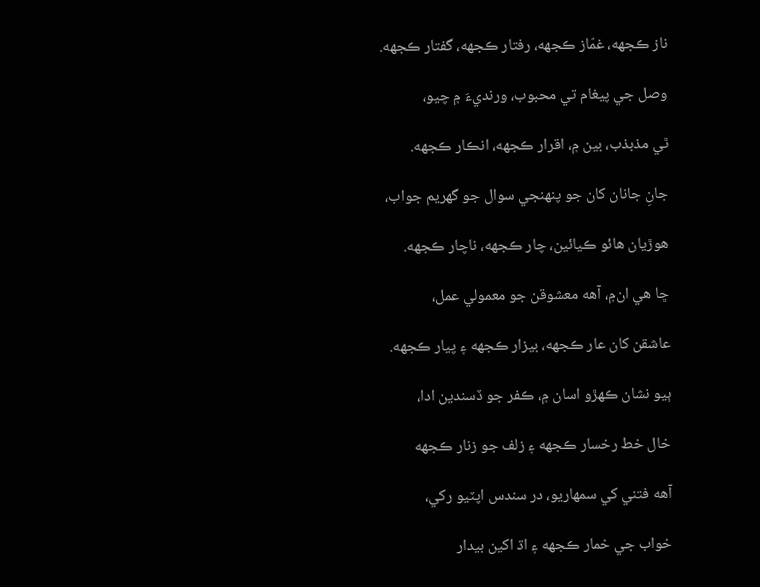ناز ڪجهه، غمّاز ڪجهه، رفتار ڪجهه، گفتار ڪجهه.

وصل جي پيغام تي محبوب، ورنديءَ ۾ چيو،

ٿي مذبذب، بين ۾، اقرار ڪجهه، انڪار ڪجهه.

جانِ جانان کان جو پنهنجي سوال جو گهريم جواب،

هوڙيان هائو ڪيائين، چار ڪجهه، ناچار ڪجهه.

ڇا هي ان۾، آهه معشوقن جو معمولي عمل،

عاشقن کان عار ڪجهه، بيزار ڪجهه ۽ پيار ڪجهه.

ٻيو نشان ڪهڙو اسان ۾، ڪفر جو ڏسندين ادا،

خال خط رخسار ڪجهه ۽ زلف جو زنار ڪجهه

آهه فتني کي سمهاريو، در سندس اپٽيو رکي،

خواب جي خمار ڪجهه ۽ اڌ اکين بيدار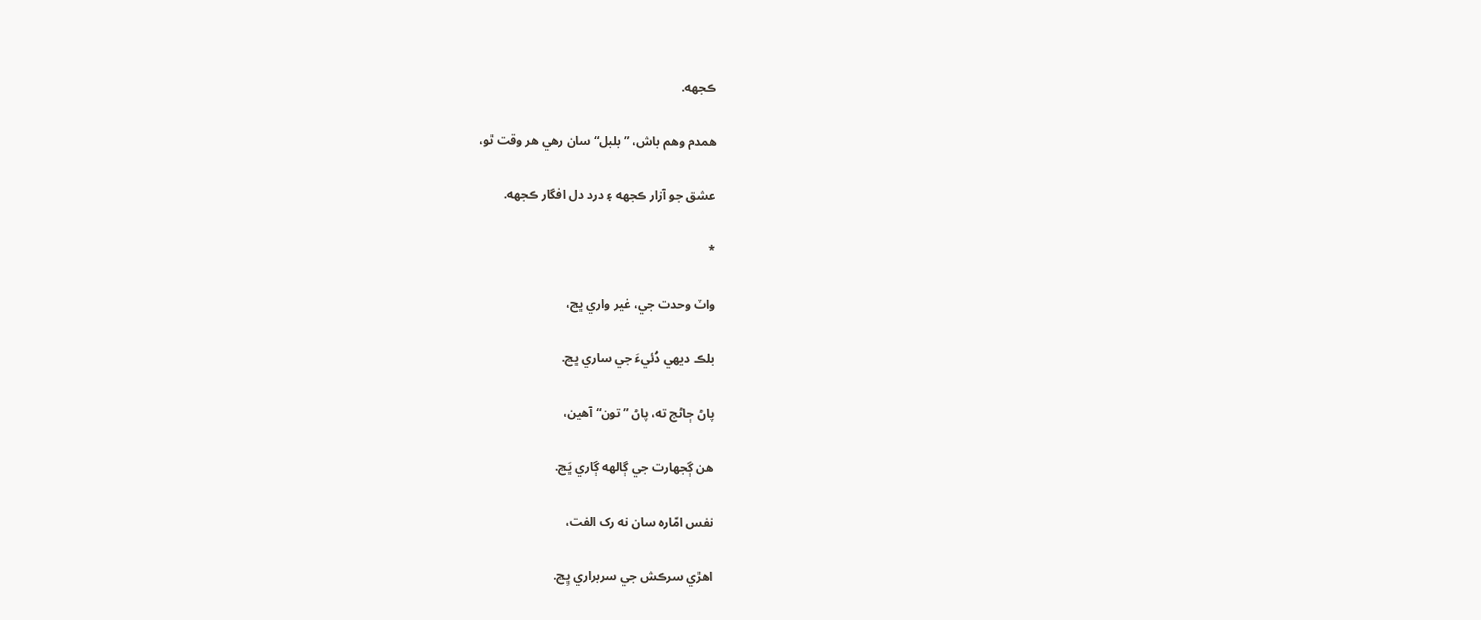ڪجهه.

همدم وهم باش، ”بلبل“ سان رهي هر وقت ٿو،

عشق جو آزار ڪجهه ۽ درد دل افگار ڪجهه.

*

واٽ وحدت جي، غير واري ڀڃ،

بلڪ ديهي دُئيءَ جي ساري ڀڃ.

پاڻ ڄاڻج ته، پاڻ ”تون“ آهين،

هن ڳجهارت جي ڳالهه ڳاري ڀَڃ.

نفس امّاره سان نه رک الفت،

اهڙي سرڪش جي سربراري ڀِڃ.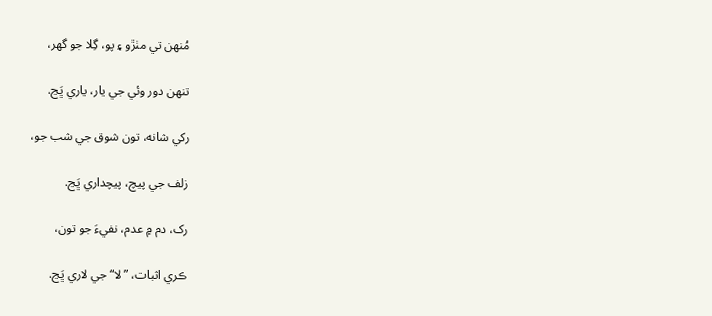مُنهن تي مٺڙو ۽ پو، گِلا جو گهر،

تنهن دور وئي جي يار، ياري ڀَڃ.

رکي شانه، تون شوق جي شب جو،

زلف جي پيچ، پيچداري ڀَڃ.

رک، دم ۾ عدم، نفيءَ جو تون،

ڪري اثبات، ”لا“ جي لاري ڀَڃ.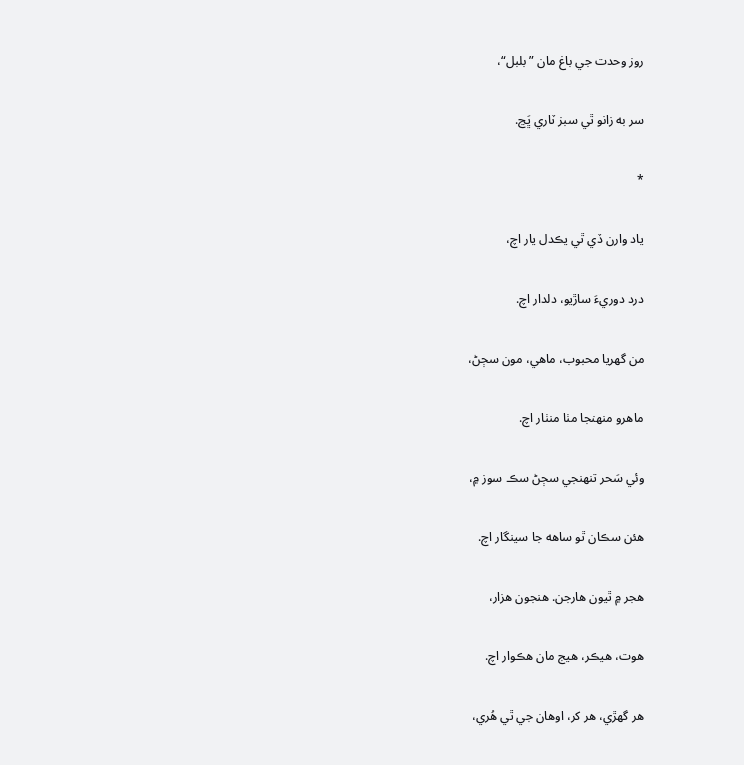روز وحدت جي باغ مان ”بلبل“،

سر به زانو ٿي سبز ٽاري ڀَڃ.

*

ياد وارن ڏي ٿي يڪدل يار اچ،

درد دوريءَ ساڙيو، دلدار اچ.

من گهريا محبوب، ماهي، مون سڄڻ،

ماهرو منهنجا مٺا منٺار اچ.

وئي سَحر تنهنجي سڄڻ سڪ سوز ۾،

هئن سڪان ٿو ساهه جا سينگار اچ.

هجر ۾ ٿيون هارجن. هنجون هزار،

هوت، هيڪر، هيج مان هڪوار اچ.

هر گهڙي، هر کر، اوهان جي ٿي هُري،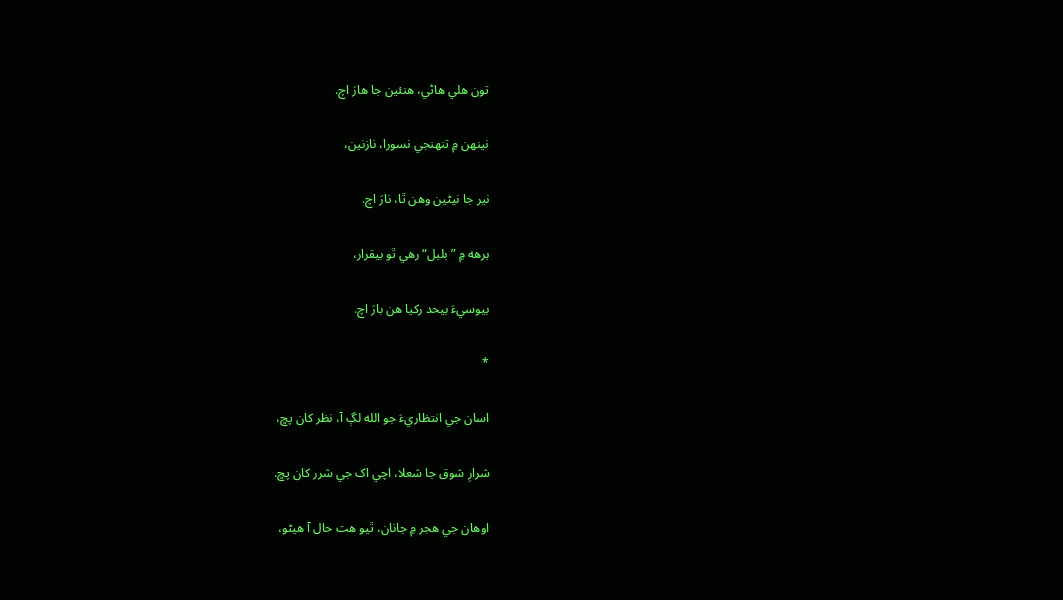تون هلي هاڻي، هنئين جا هارَ اچ.

نينهن ۾ تنهنجي نسورا، نازنين،

نير جا نيڻين وهن ٿا، نارَ اچ.

برهه ۾ ”بلبل“ رهي ٿو بيقرار،

بيوسيءَ بيحد رکيا هن بارَ اچ.

*

اسان جي انتظاريءَ جو الله لڳ آ، نظر کان پڇ،

شرارِ شوق جا شعلا، اچي اک جي شرر کان پڇ.

اوهان جي هجر ۾ جانان، ٿيو هت حال آ هيڻو،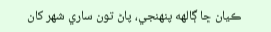ڪيان ڇا ڳالهه پنهنجي، پاڻ تون ساري شهر کان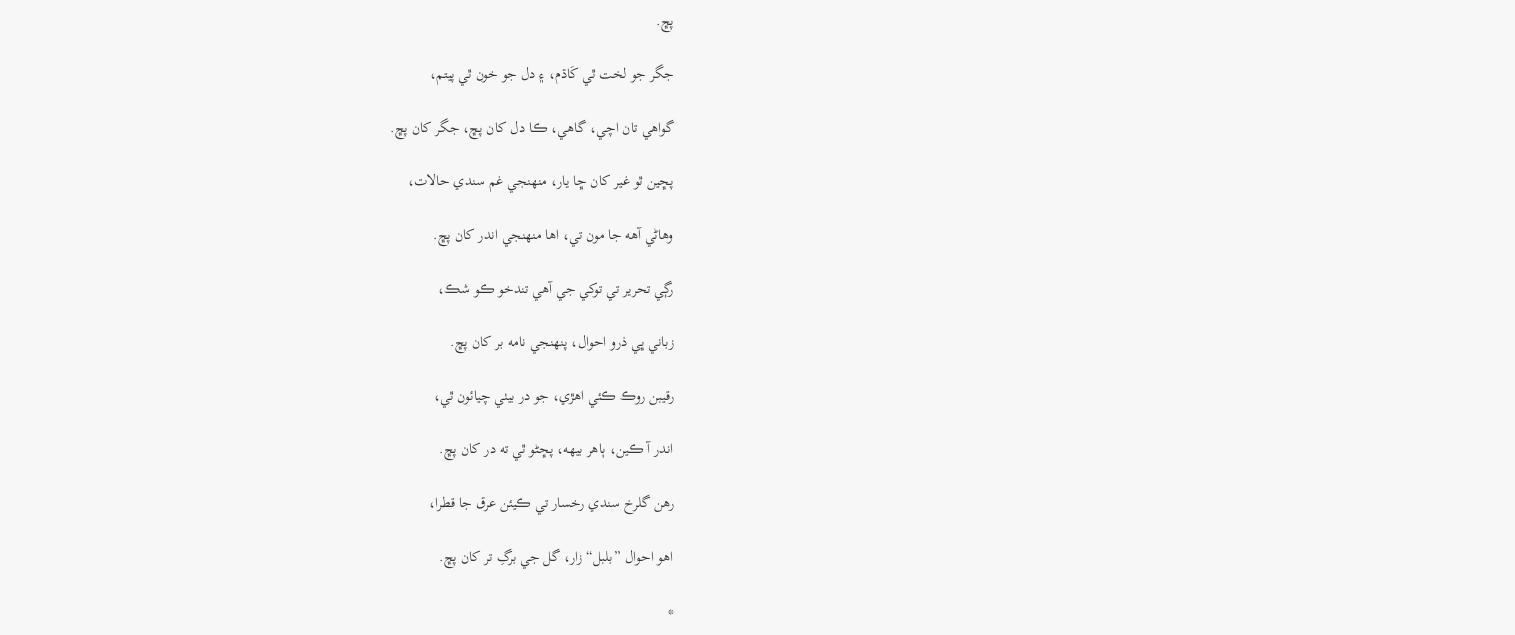پڇ.

جگر جو لخت ٿي کَاڌم، ۽ دل جو خون ٿي پيتم،

گواهي تان اچي، گاهي، ڪا دل کان پڇ، جگر کان پڇ.

پڇين ٿو غير کان ڇا يار، منهنجي غم سندي حالات،

وهاڻي آهه جا مون تي، اها منهنجي اندر کان پڇ.

رڳي تحرير تي توکي جي آهي تندخو ڪو شڪ،

زباني ڀي ذرو احوال، پنهنجي نامه بر کان پڇ.

رقيبن روڪ ڪئي اهڙي، جو در بيٺي چيائون ٿي،

اندر آ ڪين، ٻاهر بيهه، پڇڻو ٿي ته در کان پڇ.

رهن گلرخ سندي رخسار تي ڪيئن عرق جا قطرا،

اهو احوال ”بلبل“ زار، گل جي برگِ تر کان پڇ.

*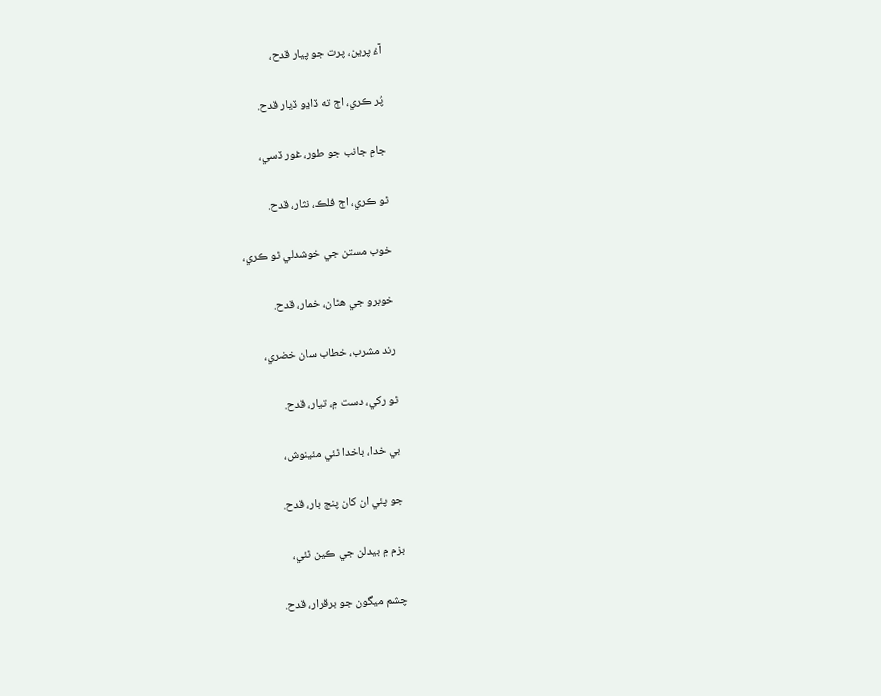آءُ پرين، پرت جو پيار قدح،

پُر ڪري، اڄ ته ڏاڍو ڏيار قدح.

جامِ جانب جو طور، غور ڏسي،

ٿو ڪري، اڄ فلڪ، نثار، قدح.

خوب مستن جي خوشدلي ٿو ڪري،

خوبرو جي هٿان، خمار، قدح.

رند مشرب، خطاب سان خضري،

ٿو رکي، دست ۾، تيار، قدح.

بي خدا، باخدا ٿئي مئينوش،

جو پئي ان کان پنج بار، قدح.

بزم ۾ بيدلن جي ڪين ٿئي،

چشم ميگون جو برقرار، قدح.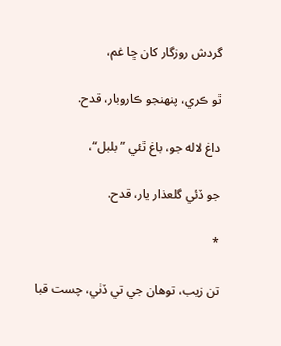گردش روزگار کان ڇا غم،

ٿو ڪري، پنهنجو ڪاروبار، قدح.

داغ لاله جو، باغ ٿئي ”بلبل“،

جو ڏئي گلعذار يار، قدح.

*

تن زيب، توهان جي تي ڏٺي، چست قبا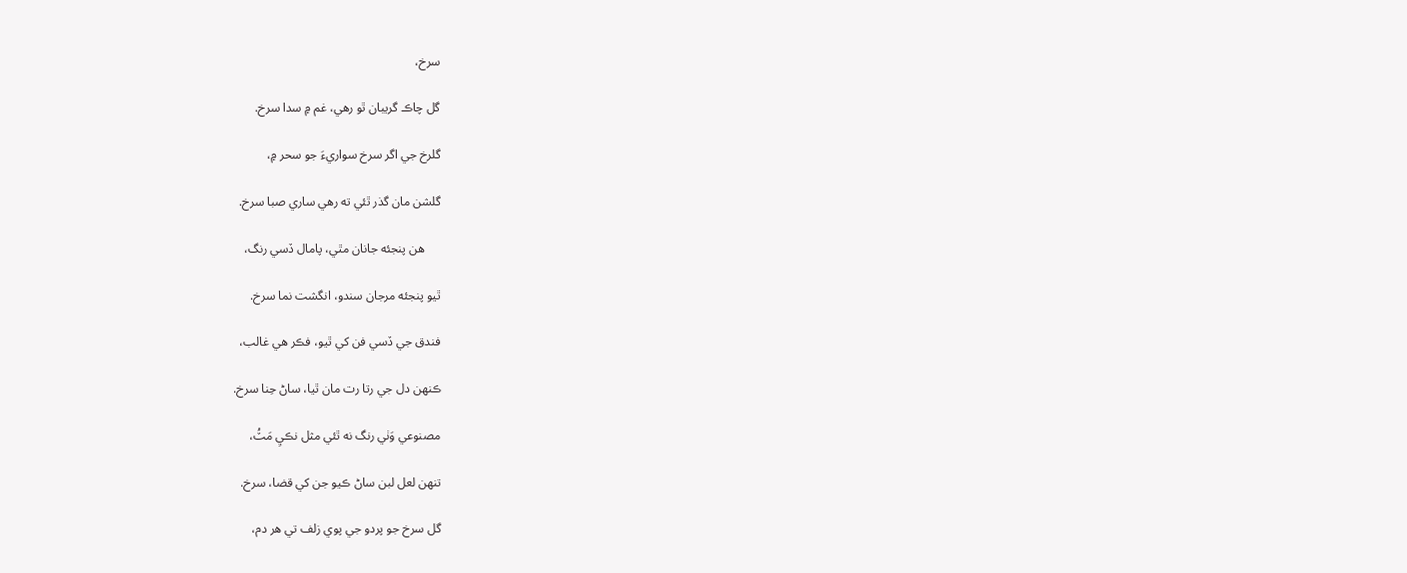سرخ،

گل چاڪ گريبان ٿو رهي، غم ۾ سدا سرخ.

گلرخ جي اگر سرخ سواريءَ جو سحر ۾،

گلشن مان گذر ٿئي ته رهي ساري صبا سرخ.

     هن پنجئه جانان مٿي، پامال ڏسي رنگ،

ٿيو پنجئه مرجان سندو، انگشت نما سرخ.

فندق جي ڏسي فن کي ٿيو، فڪر هي غالب،

ڪنهن دل جي رتا رت مان ٿيا، ساڻ حِنا سرخ.

مصنوعي وَٺي رنگ نه ٿئي مثل نڪيِ مَٽُ،

تنهن لعل لبن ساڻ ڪيو جن کي قضا، سرخ.

گل سرخ جو پردو جي پوي زلف تي هر دم،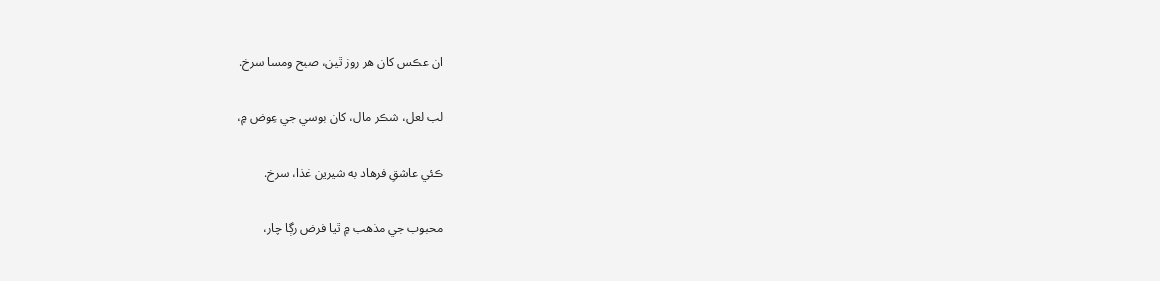ان عڪس کان هر روز ٿين، صبح ومسا سرخ.

لب لعل، شڪر مال، کان بوسي جي عِوض ۾،

ڪئي عاشقِ فرهاد به شيرين غذا، سرخ.

محبوب جي مذهب ۾ ٿيا فرض رڳا چار،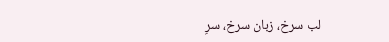لب سرخ، زبان سرخ، سرِ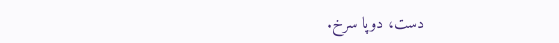دست، دوپا سرخ.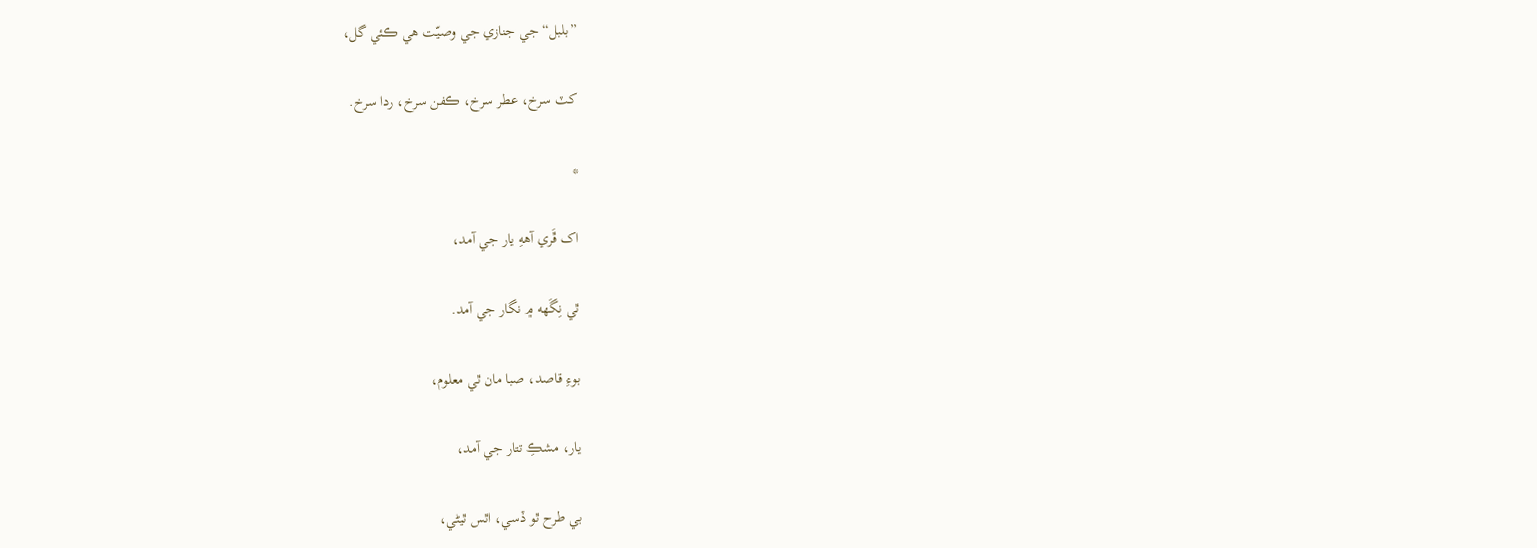”بلبل“ جي جنازي جي وصيّت هي ڪئي گل،

کٽ سرخ، عطر سرخ، ڪفن سرخ، ردا سرخ.

*

اک ڦَري آههِ يار جي آمد،

ٿي نِگَهه ۾ نگار جي آمد.

بوءِ قاصد، صبا مان ٿي معلوم،

يار، مشڪِ تتار جي آمد،

بي طرح ٿو ڏسي، اٿس ٿيڻي،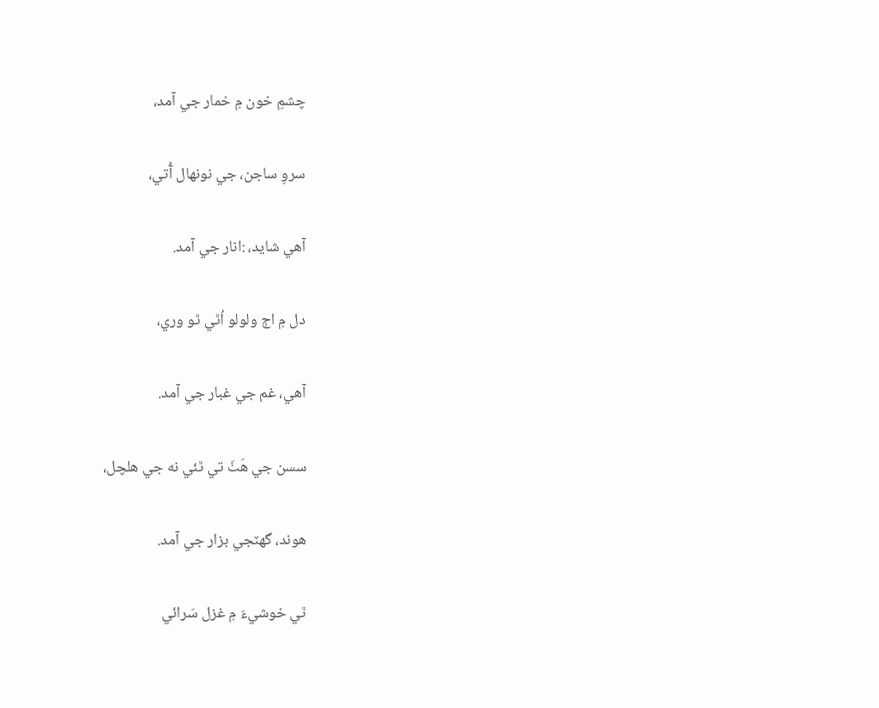چشمِ خون ۾ خمار جي آمد،

سروِ ساجن، جي نونهال آُتي،

آهي شايد، :انار جي آمد.

دل ۾ اڄ ولولو اُٿي ٿو وري،

آهي، غم جي غبار جي آمد.

سسن جي هَٺَ تي ٿئي نه جي هلچل،

هوند، گهٽجي بزار جي آمد.

ٿي خوشيءَ ۾ غزل سَرائي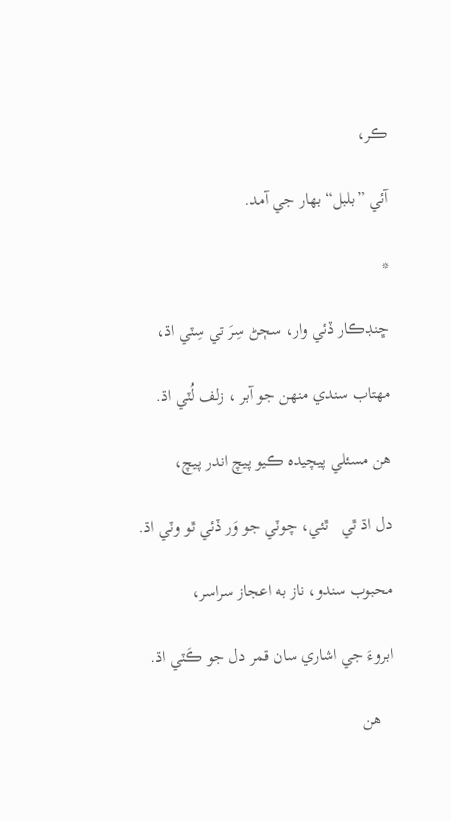ڪر،

آئي ”بلبل“ بهار جي آمد.

*

ڇنڊڪار ڏئي وار، سڄڻ سِرَ تي سِٽي اڌ،

مهتاب سندي منهن جو آبر ، زلف لُٽي اڌ.

هن مسئلي پيچيده ڪيو پيچ اندر پيچ،

دل اڌ ٿي   ٿئي، چوٽي جو وَر ڏئي ٿو وٽي اڌ.

محبوب سندو، ناز به اعجاز سراسر،

ابروءَ جي اشاري سان قمر دل جو ڪَٽي اڌ.

   هن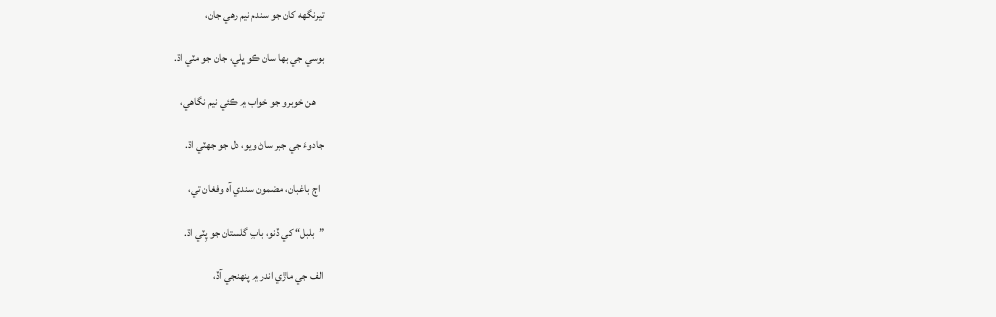تيرنگهه کان جو سندم نيم رهي جان،

بوسي جي بها سان ڪو ڀلي، جان جو مٽي اڌ.

    هن خوبرو جو خواب ۾ ڪئي نيم نگاهي،

جادوءَ جي جبر ساڻ ويو، دل جو جهٽي اڌ.

  اڄ باغبان، مضمون سندي آه وفغان تي،

”بلبل“ کي ڏنو، بابِ گلستان جو پِٽي اڌ.

الف جي ماڙي اندر ۾ پنهنجي آڏ،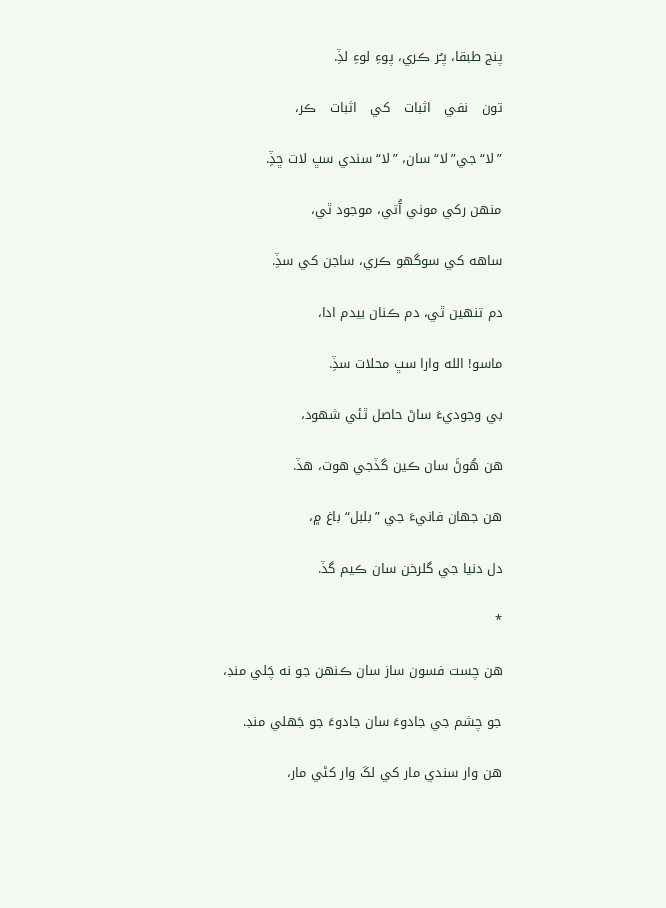پنج طبقا، پـُر ڪري، پوءِ لوءِ لڏِ.

تون   نفي   اثبات   کي   اثبات   ڪر،

”لا“جي”لا“سان، ”لا“سندي سڀ لات ڇڏِ.

منهن رکي موني آُتي، موجود ٿي،

ساهه کي سوگهو ڪري، ساجن کي سڏِ.

دم تنهين ٿي، دم ڪنان بيدم ادا،

ماسو! الله وارا سڀ محلات سڏِ.

بي وجوديءَ ساڻ حاصل ٿئي شهود،

هن هُوڻَ سان ڪين گڏجي هوت، هڏ.

هن جهان فانيءَ جي ”بلبل“ باغ ۾،

دل دنيا جي گلرخن سان ڪيم گڏ.

*

هن چست فسون ساز سان ڪنهن جو نه چَلي منڊ،

جو چشم جي جادوءَ سان جادوءَ جو جَهلي منڊ.

هن وار سندي مار کي لکَ وار کڻي مار،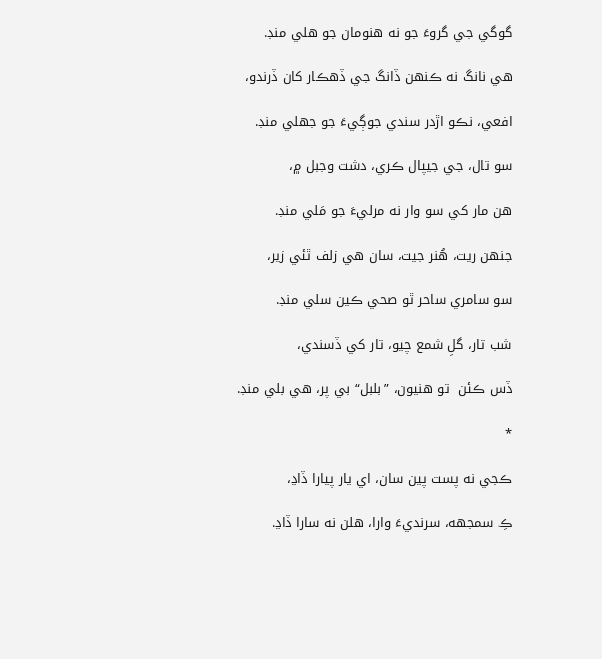گوگي جي گروءَ جو نه هنومان جو هلي منڊ.

هي نانگ نه ڪنهن ڏانگ جي ڏهڪار کان ڏرندو،

افعي، نڪو اڙدر سندي جوڳيءَ جو جهلي منڊ.

سو تال، جي جيپال ڪري، دشت وجبل ۾،

هن مار کي سو وار نه مرليءَ جو مَلي منڊ.

جنهن ريت، هُنر جيت، سان هي زلف ٿئي زير،

سو سامري ساحر ٿو صحي ڪين سلي منڊ.

شب تار، گلِ شمع چيو، تار کي ڏسندي،

ڏس ڪئن  تو هنيون، ”بلبل“ بي پر، هي بلي منڊ.

*

ڪجي نه پست پين سان، اي يار پيارا ڏاڍ،

ڪِ سمجهه، سرنديءَ وارا، هلن نه سارا ڏاڍ.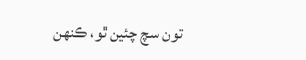تون سچ چئين ٿو، ڪنهن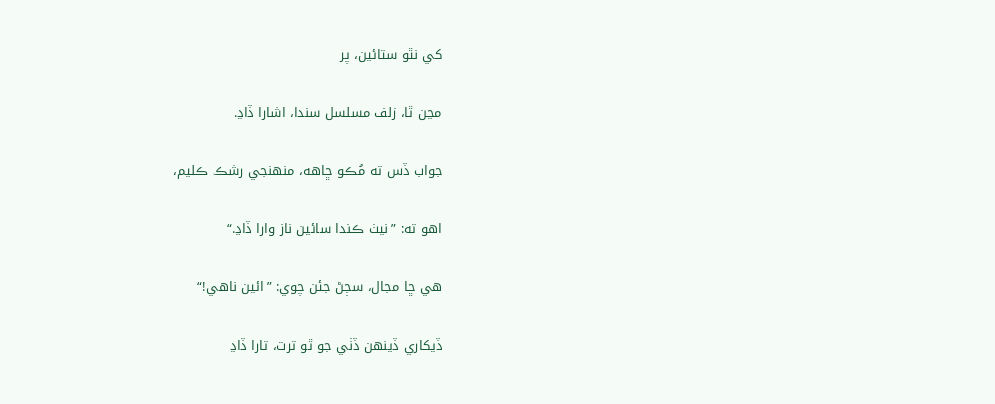کي نٿو ستائين، پر

مڃن ٿا، زلف مسلسل سندا، اشارا ڏاڍ.

جواب ڏس ته مُڪو ڇاهه، منهنجي رشڪ ڪليم،

اهو ته: ”نيٺ ڪندا سائين ناز وارا ڏاڍ.“

هي ڇا مجال، سڄڻ جئن چوي: ”ائين ناهي!“

ڏيکاري ڏينهن ڏٺي جو ٿو ترت، تارا ڏاڍ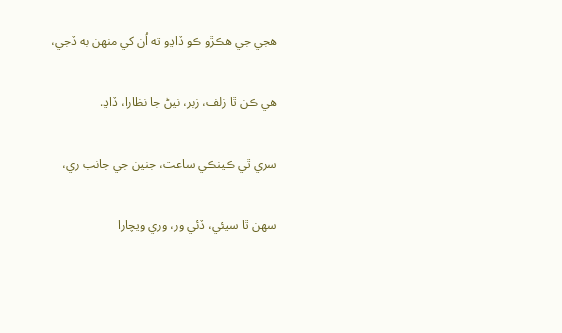هجي جي هڪڙو ڪو ڏاڍو ته اُن کي منهن به ڏجي،

هي ڪن ٿا زلف، زبر، نيڻ جا نظارا، ڏاڍ.

سري ٿي ڪينڪي ساعت، جنين جي جانب ري،

سهن ٿا سيئي، ڏئي ور، وري ويچارا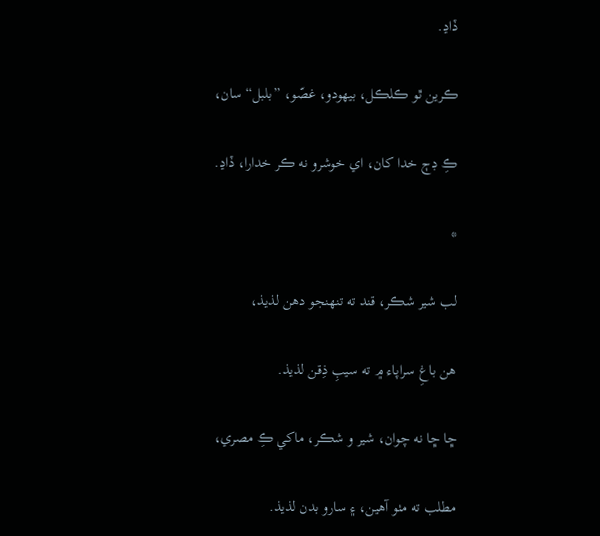ڏاڍ.

ڪرين ٿو ڪلڪل، بيهودو، غصّو، ”بلبل“ سان،

ڪِ ڊڄ خدا کان، اي خوشرو نه ڪر خدارا، ڏاڍ.

*

لب شير شڪر، قند ته تنهنجو دهن لذيذ،

هن باغِ سراپاء ۾ ته سيبِ ذِقن لذيذ.

ڇا ڇا نه چوان، شير و شڪر، ماکي ڪِ مصري،

مطلب ته مٺو آهين، ۽ سارو بدن لذيذ.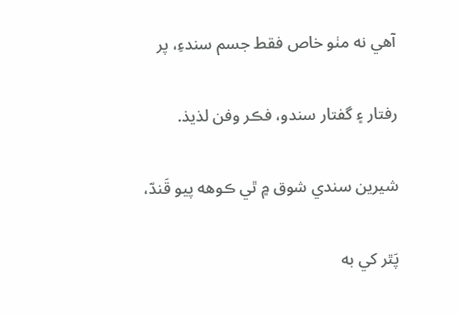آهي نه مٺو خاص فقط جسم سندءِ، پر

رفتار ۽ گفتار سندو، فڪر وفن لذيذ.

شيرين سندي شوق ۾ ٿي ڪوهه پيو قَندّ،

پَٿر کي به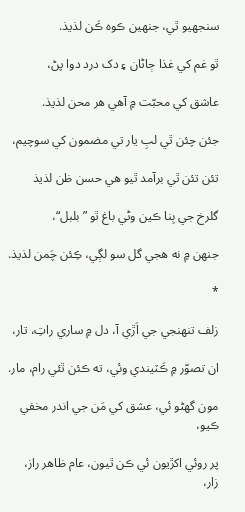سنجهيو ٿي، جنهين ڪوه ڪَن لذيذ.

ٿو غم کي غذا ڄاڻان ۽ دک درد دوا پڻ،

عاشق کي محبّت ۾ آهي هر محن لذيذ.

جئن چئن ٿي لبِ يار تي مضمون کي سوچيم،

تئن تئن ٿي برآمد ٿيو هي حسن ظن لذيذ

گلرخ جي بِنا ڪين وڻي باغ ٿو ”بلبل“،

جنهن ۾ نه هجي گل سو لڳي، ڪِئن چَمن لذيذ.

*

زلف تنهنجي جي اَڙي آ، دل ۾ ساري راتِ، تار،

ان تصوّر ۾ ڪَٽيندي وئي، ته ڪئن ٿئي رام، مار.

مون گهڻو ئي، عشق کي مَن جي اندر مخفي ڪيو،

پر روئي اکڙيون ئي ڪن ٿيون، عام ظاهر راز، زار،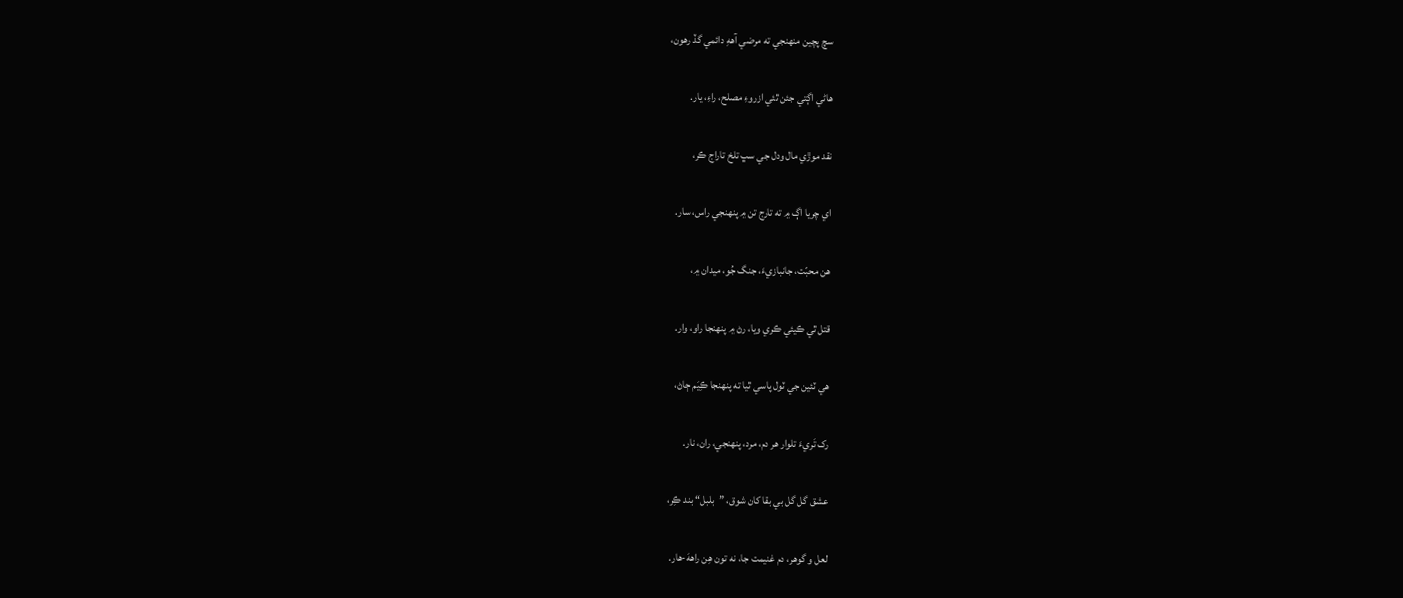سچ پچين منهنجي ته مرضي آههِ دائمي گڏ رهون،

هاڻي اڳتي جئن ٿئي ازروءِ مصلح، راءِ، يار.

نقد موڙي مال ودل جي سڀ تلخ تاراج ڪر،

اي چريا اڳ ۾ ته تارج تن ۾ پنهنجي راس، سار.

هن محبّت، جانبازيءَ، جنگ جُو، ميدان ۾،

قتل ٿي ڪيئي ڪري ويا، رڻ ۾ پنهنجا راو، وار.

هي ٽئين جي ٽول پاسي ٿيا ته پنهنجا ڪِيَم ڄاڻ،

رک تَريءَ تلوار هر دم، مرد، پنهنجي، ران، نار.

عشق گل گل بي بقا کان شوق، ”بلبل“ بند ڪِر،

لعل و گوهر، دم غنيمت جا، نه تون هِن راههَ-هار.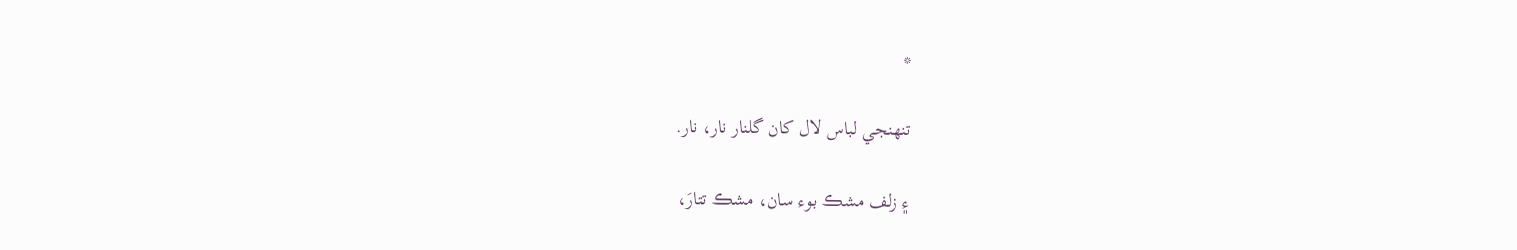*

تنهنجي لباس لال کان گلنار نار، نار.

۽ زلف مشڪ بوء سان، مشڪ تتارَ،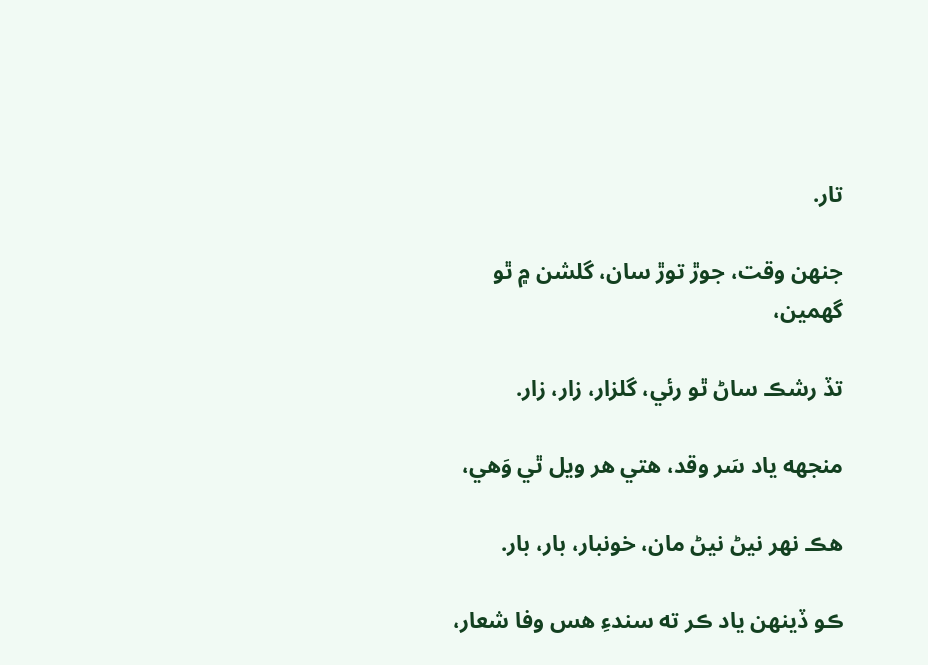تار.

جنهن وقت، جوڙ توڙ سان، گلشن ۾ ٿو گهمين،

تڏ رشڪ ساڻ ٿو رئي، گلزار، زار، زار.

منجهه ياد سَر وقد، هتي هر ويل ٿي وَهي،

هڪ نهر نيڻ نيڻ مان، خونبار، بار، بار.

ڪو ڏينهن ياد ڪر ته سندءِ هس وفا شعار،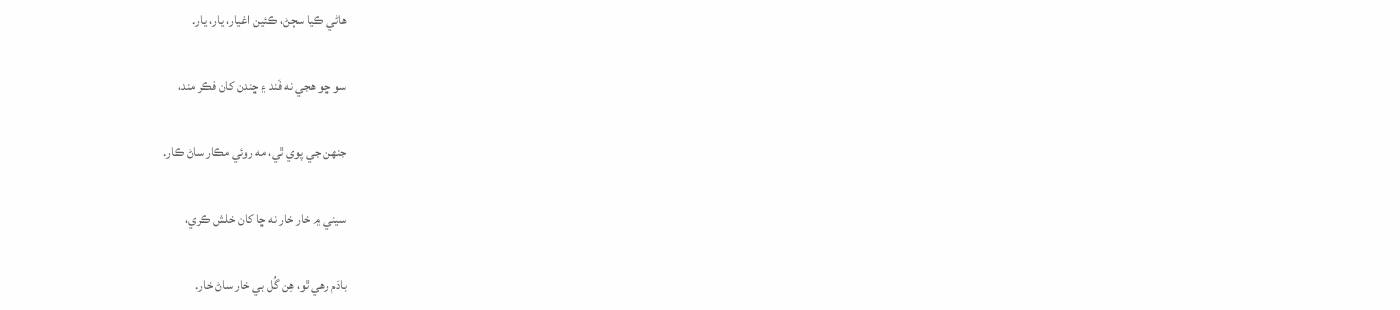هاڻي ڪيا سڄڻ، ڪئين اغيار، يار، يار.

سو ڇو هجي نه فَند ۽ ڇندن کان فڪر مند،

جنهن جي پوي ٿي، مه روئي مڪار ساڻ ڪار.

سيني ۾ خار خار نه ڇا کان خلش ڪري،

بادَم رهي ٿو، هِن گُل بي خار ساڻ خار.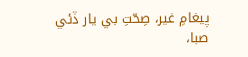پيغامِ غير، صِحّتِ بي يار ڏئي صبا،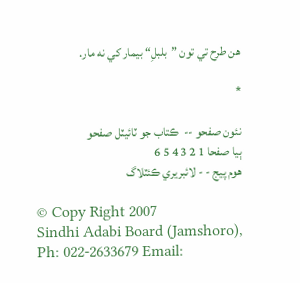هن طرح تي تون ”بلبلِ“ بيمار کي نه مار.

*

نئون صفحو --  ڪتاب جو ٽائيٽل صفحو
ٻيا صفحا 1 2 3 4 5 6
هوم پيج - - لائبريري ڪئٽلاگ

© Copy Right 2007
Sindhi Adabi Board (Jamshoro),
Ph: 022-2633679 Email: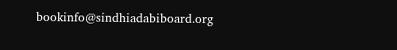bookinfo@sindhiadabiboard.org